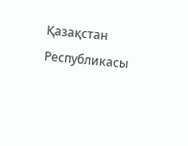Қазақстан Республикасы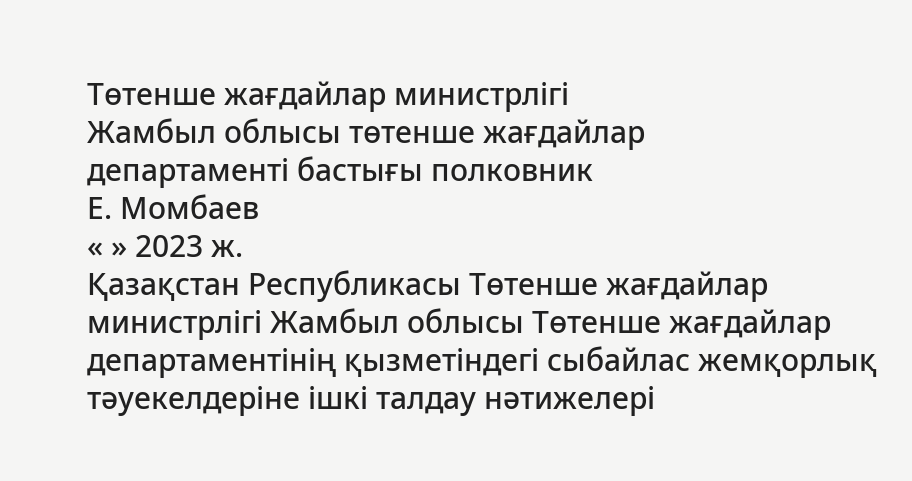Төтенше жағдайлар министрлігі
Жамбыл облысы төтенше жағдайлар
департаменті бастығы полковник
Е. Момбаев
« » 2023 ж.
Қазақстан Республикасы Төтенше жағдайлар министрлігі Жамбыл облысы Төтенше жағдайлар департаментінің қызметіндегі сыбайлас жемқорлық тәуекелдеріне ішкі талдау нәтижелері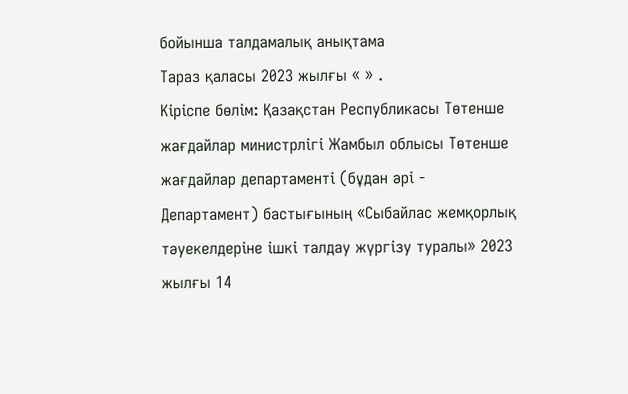бойынша талдамалық анықтама
Тараз қаласы 2023 жылғы « » .
Кіріспе бөлім: Қазақстан Республикасы Төтенше жағдайлар министрлігі Жамбыл облысы Төтенше жағдайлар департаменті (бұдан әрі - Департамент) бастығының «Сыбайлас жемқорлық тәуекелдеріне ішкі талдау жүргізу туралы» 2023 жылғы 14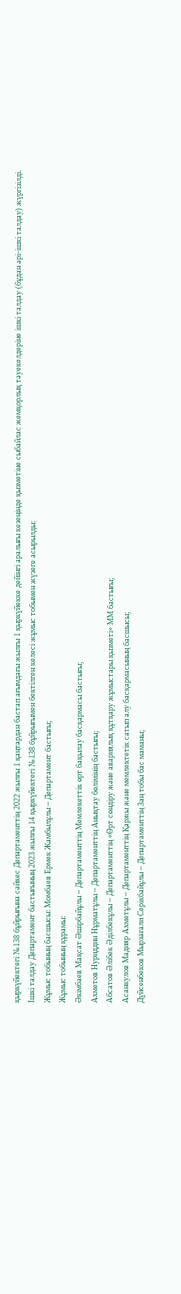қыркүйектегі №138 бұйрығына сәйкес Департаменттің 2022 жылғы 1 қаңтардан бастап ағымдағы жылғы 1 қыркүйекке дейінгі аралығы кезеңінде қызметіне сыбайлас жемқорлық тәуекелдеріне ішкі талдау (бұдан әрі-ішкі талдау) жүргізілді.
Ішкі талдау Департамент бастығының 2023 жылғы 14 қыркүйектегі №138 бұйрығымен бектілген келесі жұмыс тобымен жүзеге асырылды:
Жұмыс тобының басшысы: Момбаев Ермек Жамбылұлы – Департамент бастығы;
Жұмыс тобының құрамы:
Әкімбаев Мақсат Әшірбайұлы – Департаменттің Мемлекеттік өрт бақылау басқармасы бастығы;
Ахметов Нуриддин Нұрматұлы – Департаменттің Анықтау бөлімінің бастығы;
Абсатов Әлібек Әділбекұлы – Департаменттің «Өрт сөндіру және авариялық құтқару жұмыстары қызметі» ММ бастығы;
Асанкулов Мадияр Ахметұлы – Департаменттің Қаржы және мемлектетік сатып алу басқармасының басшысы;
Дүйсенбеков Мырзағали Серікбайұлы – Департаменттің Заң тобы бас маманы;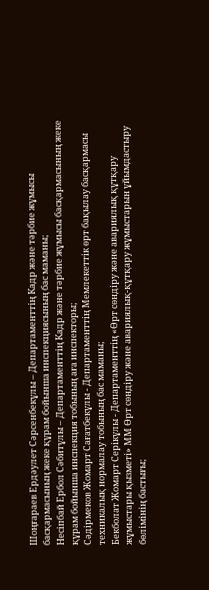Шоңғараев Ердәулет Сәрсенбекұлы – Департаменттің Кадр және тәрбие жұмысы басқармасының жеке құрам бойынша инспекциясының бас маманы;
Несіпбай Ербол Сәбитұлы – Департаменттің Кадр және тәрбие жұмысы басқармасының жеке құрам бойынша инспекция тобының аға инспекторы;
Сәдірмеков Жомарт Сағатбекұлы - Департаменттің Мемлекеттік өрт бақылау басқармасы техникалық нормалау тобының бас маманы;
Бекболат Жомарт Серікұлы - Департаменттің «Өрт сөндіру және авариялық құтқару жұмыстары қызметі» ММ Өрт сөндіру және авариялық-құтқару жұмыстарын ұйымдастыру бөлімінің бастығы;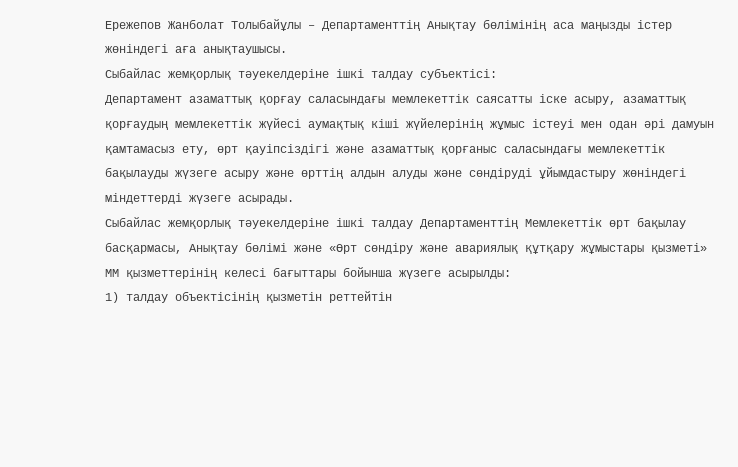Ережепов Жанболат Толыбайұлы – Департаменттің Анықтау бөлімінің аса маңызды істер жөніндегі аға анықтаушысы.
Сыбайлас жемқорлық тәуекелдеріне ішкі талдау субъектісі:
Департамент азаматтық қорғау саласындағы мемлекеттік саясатты іске асыру, азаматтық қорғаудың мемлекеттік жүйесі аумақтық кіші жүйелерінің жұмыс істеуі мен одан әрі дамуын қамтамасыз ету, өрт қауіпсіздігі және азаматтық қорғаныс саласындағы мемлекеттік бақылауды жүзеге асыру және өрттің алдын алуды және сөндіруді ұйымдастыру жөніндегі міндеттерді жүзеге асырады.
Сыбайлас жемқорлық тәуекелдеріне ішкі талдау Департаменттің Мемлекеттік өрт бақылау басқармасы, Анықтау бөлімі және «Өрт сөндіру және авариялық құтқару жұмыстары қызметі» ММ қызметтерінің келесі бағыттары бойынша жүзеге асырылды:
1) талдау объектісінің қызметін реттейтін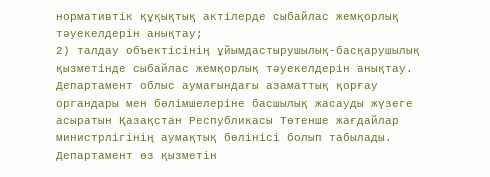нормативтік құқықтық актілерде сыбайлас жемқорлық тәуекелдерін анықтау;
2) талдау объектісінің ұйымдастырушылық-басқарушылық қызметінде сыбайлас жемқорлық тәуекелдерін анықтау.
Департамент облыс аумағындағы азаматтық қорғау органдары мен бөлімшелеріне басшылық жасауды жүзеге асыратын Қазақстан Республикасы Төтенше жағдайлар министрлігінің аумақтық бөлінісі болып табылады. Департамент өз қызметiн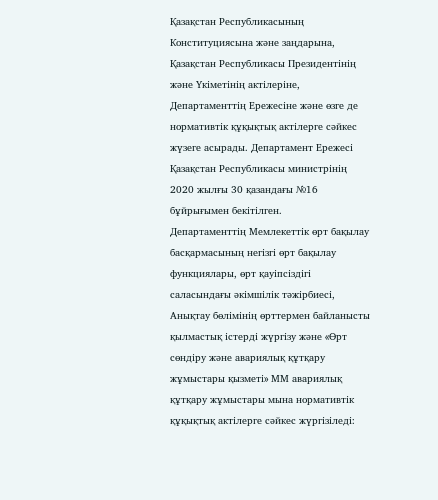Қазақстан Республикасының Конституциясына және заңдарына, Қазақстан Республикасы Президентiнiң және Үкiметiнiң актілеріне, Департаменттің Ережесіне және өзге де нормативтiк құқықтық актілерге сәйкес жүзеге асырады. Департамент Ережесі Қазақстан Республикасы министрінің 2020 жылғы 30 қазандағы №16 бұйрығымен бекітілген.
Департаменттің Мемлекеттік өрт бақылау басқармасының негізгі өрт бақылау функциялары, өрт қауіпсіздігі саласындағы әкімшілік тәжірбиесі, Анықтау бөлімінің өрттермен байланысты қылмастық істерді жүргізу және «Өрт сөндіру және авариялық құтқару жұмыстары қызметі» ММ авариялық құтқару жұмыстары мына нормативтік құқықтық актілерге сәйкес жүргізіледі: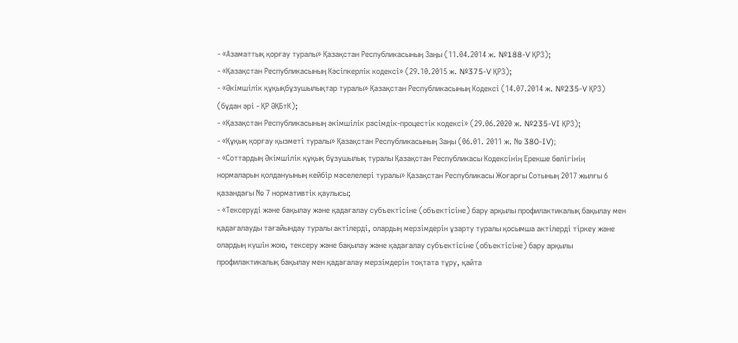- «Азаматтық қорғау туралы» Қазақстан Республикасының Заңы (11.04.2014 ж. №188-V ҚРЗ);
- «Қазақстан Республикасының Кәсіпкерлік кодексі» (29.10.2015 ж. №375-V ҚРЗ);
- «Әкімшілік құқықбұзушылықтар туралы» Қазақстан Республикасының Кодексі (14.07.2014 ж. №235-V ҚРЗ) (бұдан әрі - ҚР ӘҚБтК);
- «Қазақстан Республикасының әкімшілік рәсімдік-процестік кодексі» (29.06.2020 ж. №235-VI ҚРЗ);
- «Құқық қорғау қызметі туралы» Қазақстан Республикасының Заңы (06.01. 2011 ж. № 380-IV);
- «Соттардың Әкімшілік құқық бұзушылық туралы Қазақстан Республикасы Кодексінің Ерекше бөлігінің нормаларын қолдануының кейбір мәселелері туралы» Қазақстан Республикасы Жоғарғы Сотының 2017 жылғы 6 қазандағы № 7 нормативтік қаулысы;
- «Тексеруді және бақылау және қадағалау субъектісіне (объектісіне) бару арқылы профилактикалық бақылау мен қадағалауды тағайындау туралы актілерді, олардың мерзімдерін ұзарту туралы қосымша актілерді тіркеу және олардың күшін жою, тексеру және бақылау және қадағалау субъектісіне (объектісіне) бару арқылы профилактикалық бақылау мен қадағалау мерзімдерін тоқтата тұру, қайта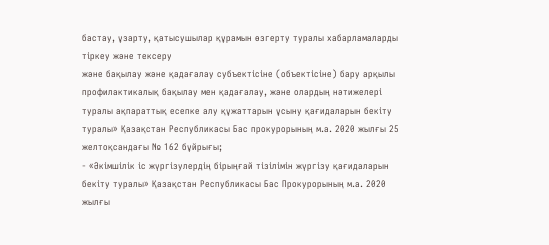бастау, ұзарту, қатысушылар құрамын өзгерту туралы хабарламаларды тіркеу және тексеру
және бақылау және қадағалау субъектісіне (объектісіне) бару арқылы профилактикалық бақылау мен қадағалау, және олардың нәтижелері туралы ақпараттық есепке алу құжаттарын ұсыну қағидаларын бекіту туралы» Қазақстан Республикасы Бас прокурорының м.а. 2020 жылғы 25 желтоқсандағы № 162 бұйрығы;
- «Әкімшілік іс жүргізулердің бірыңғай тізілімін жүргізу қағидаларын бекіту туралы» Қазақстан Республикасы Бас Прокурорының м.а. 2020 жылғы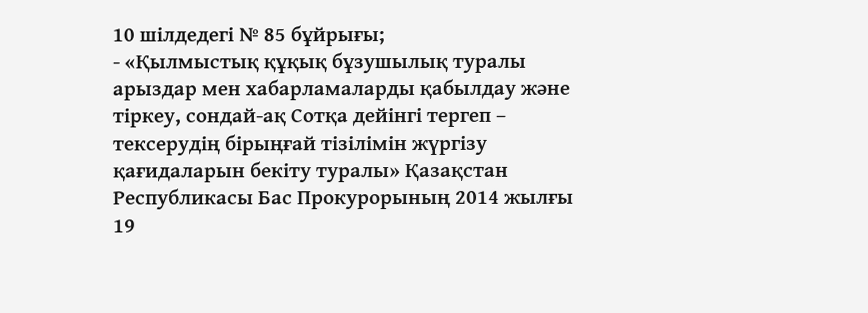10 шiлдедегi № 85 бұйрығы;
- «Қылмыстық құқық бұзушылық туралы арыздар мен хабарламаларды қабылдау және тіркеу, сондай-ақ Сотқа дейінгі тергеп – тексерудің бірыңғай тізілімін жүргізу қағидаларын бекіту туралы» Қазақстан Республикасы Бас Прокурорының 2014 жылғы 19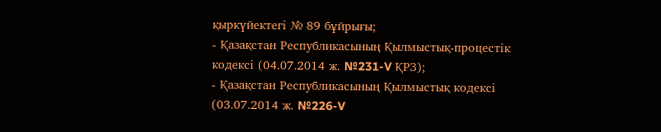қыркүйектегі № 89 бұйрығы;
- Қазақстан Республикасының Қылмыстық-процестік кодексi (04.07.2014 ж. №231-V ҚРЗ);
- Қазақстан Республикасының Қылмыстық кодексi (03.07.2014 ж. №226-V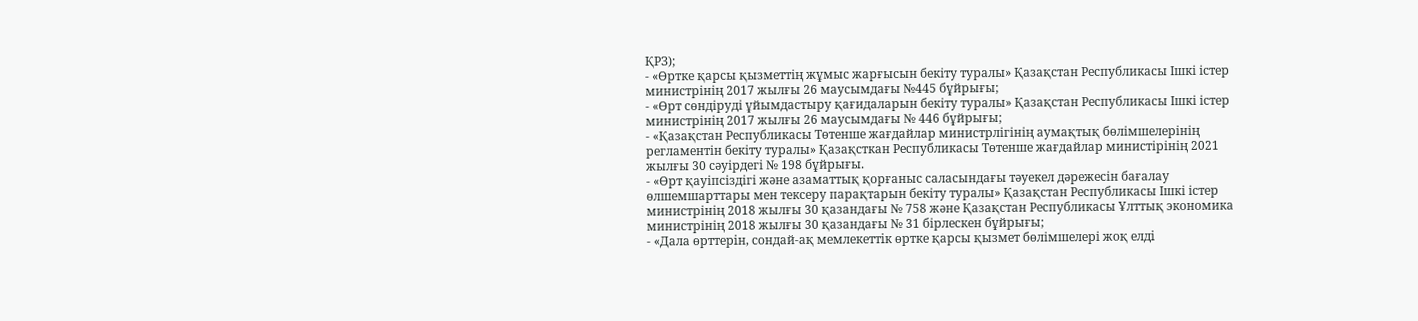ҚРЗ);
- «Өртке қарсы қызметтің жұмыс жарғысын бекіту туралы» Қазақстан Республикасы Ішкі істер министрінің 2017 жылғы 26 маусымдағы №445 бұйрығы;
- «Өрт сөндіруді ұйымдастыру қағидаларын бекіту туралы» Қазақстан Республикасы Ішкі істер министрінің 2017 жылғы 26 маусымдағы № 446 бұйрығы;
- «Қазақстан Республикасы Төтенше жағдайлар министрлігінің аумақтық бөлімшелерінің регламентін бекіту туралы» Қазақсткан Республикасы Төтенше жағдайлар министірінің 2021 жылғы 30 сәуірдегі № 198 бұйрығы.
- «Өрт қауіпсіздігі және азаматтық қорғаныс саласындағы тәуекел дәрежесін бағалау өлшемшарттары мен тексеру парақтарын бекіту туралы» Қазақстан Республикасы Ішкі істер министрінің 2018 жылғы 30 қазандағы № 758 және Қазақстан Республикасы Ұлттық экономика министрінің 2018 жылғы 30 қазандағы № 31 бірлескен бұйрығы;
- «Дала өрттерiн, сондай-ақ мемлекеттiк өртке қарсы қызмет бөлімшелері жоқ елдi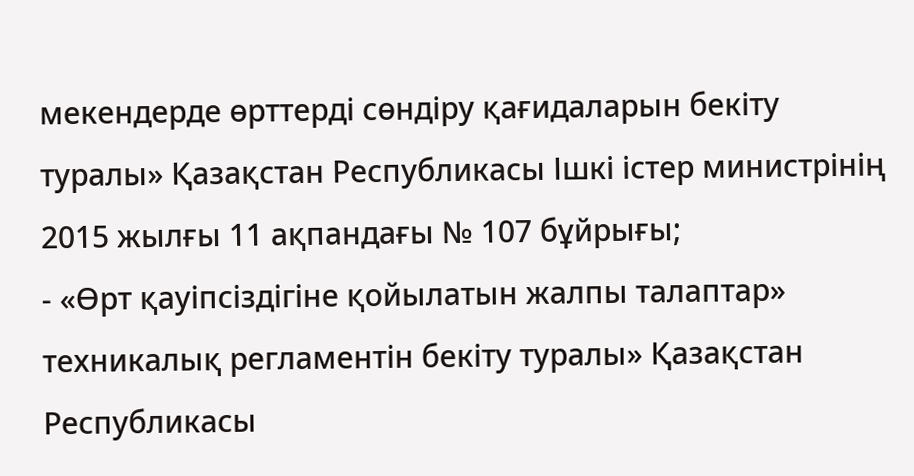мекендерде өрттерді сөндiру қағидаларын бекiту туралы» Қазақстан Республикасы Ішкі істер министрінің 2015 жылғы 11 ақпандағы № 107 бұйрығы;
- «Өрт қауіпсіздігіне қойылатын жалпы талаптар» техникалық регламентін бекіту туралы» Қазақстан Республикасы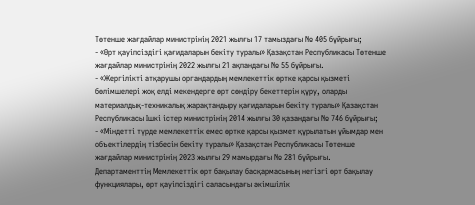Төтенше жағдайлар министрінің 2021 жылғы 17 тамыздағы № 405 бұйрығы;
- «Өрт қауіпсіздігі қағидаларын бекіту туралы» Қазақстан Республикасы Төтенше жағдайлар министрінің 2022 жылғы 21 ақпандағы № 55 бұйрығы.
- «Жергілікті атқарушы органдардың мемлекеттік өртке қарсы қызметі бөлімшелері жоқ елді мекендерге өрт сөндіру бекеттерін құру, оларды материалдық-техникалық жарақтандыру қағидаларын бекіту туралы» Қазақстан Республикасы Ішкі істер министрінің 2014 жылғы 30 қазандағы № 746 бұйрығы;
- «Міндетті түрде мемлекеттік емес өртке қарсы қызмет құрылатын ұйымдар мен объектілердің тізбесін бекiту туралы» Қазақстан Республикасы Төтенше жағдайлар министрінің 2023 жылғы 29 мамырдағы № 281 бұйрығы.
Департаменттің Мемлекеттік өрт бақылау басқармасының негізгі өрт бақылау функциялары, өрт қауіпсіздігі саласындағы әкімшілік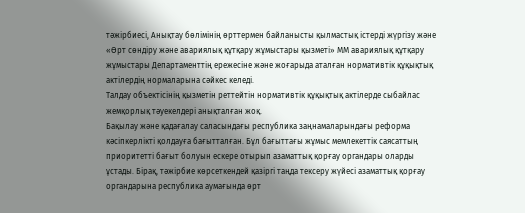тәжірбиесі, Анықтау бөлімінің өрттермен байланысты қылмастық істерді жүргізу және «Өрт сөндіру және авариялық құтқару жұмыстары қызметі» ММ авариялық құтқару жұмыстары Департаменттің ережесіне және жоғарыда аталған нормативтік құқықтық актілердің нормаларына сәйкес келеді.
Талдау объектісінің қызметін реттейтін нормативтік құқықтық актілерде сыбайлас жемқорлық тәуекелдері анықталған жоқ.
Бақылау және қадағалау саласындағы республика заңнамаларындағы реформа кәсіпкерлікті қолдауға бағытталған. Бұл бағыттағы жұмыс мемлекеттік саясаттың приоритетті бағыт болуын ескере отырып азаматтық қорғау органдары оларды ұстады. Бірақ, тәжірбие көрсеткендей қазіргі таңда тексеру жүйесі азаматтық қорғау органдарына республика аумағында өрт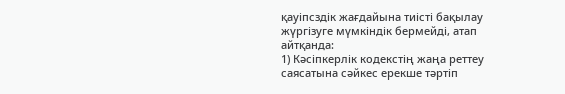қауіпсздік жағдайына тиісті бақылау жүргізуге мүмкіндік бермейді, атап айтқанда:
1) Кәсіпкерлік кодекстің жаңа реттеу саясатына сәйкес ерекше тәртіп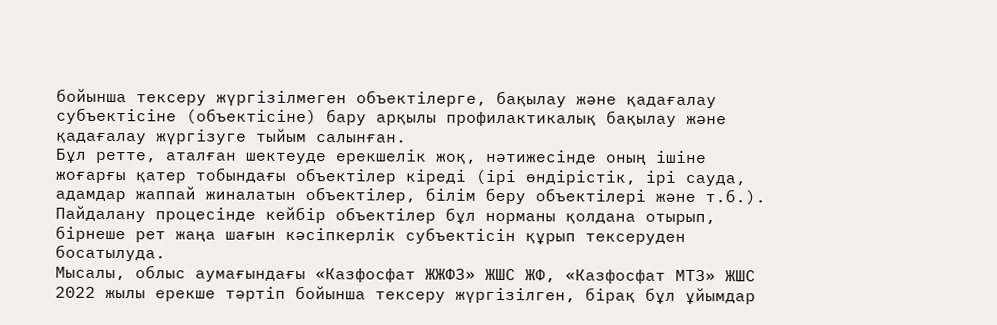бойынша тексеру жүргізілмеген объектілерге, бақылау және қадағалау субъектісіне (объектісіне) бару арқылы профилактикалық бақылау және қадағалау жүргізуге тыйым салынған.
Бұл ретте, аталған шектеуде ерекшелік жоқ, нәтижесінде оның ішіне жоғарғы қатер тобындағы объектілер кіреді (ірі өндірістік, ірі сауда, адамдар жаппай жиналатын объектілер, білім беру объектілері және т.б.). Пайдалану процесінде кейбір объектілер бұл норманы қолдана отырып, бірнеше рет жаңа шағын кәсіпкерлік субъектісін құрып тексеруден босатылуда.
Мысалы, облыс аумағындағы «Казфосфат ЖЖФЗ» ЖШС ЖФ, «Казфосфат МТЗ» ЖШС 2022 жылы ерекше тәртіп бойынша тексеру жүргізілген, бірақ бұл ұйымдар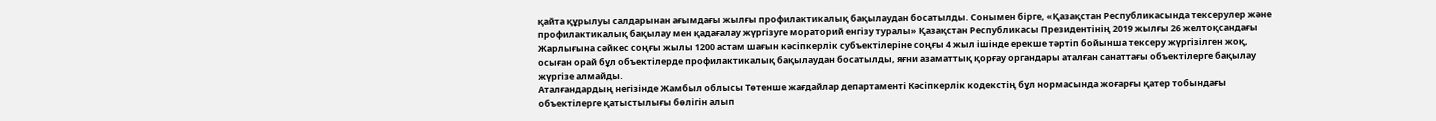қайта құрылуы салдарынан ағымдағы жылғы профилактикалық бақылаудан босатылды. Сонымен бірге, «Қазақстан Республикасында тексерулер және профилактикалық бақылау мен қадағалау жүргізуге мораторий енгізу туралы» Қазақстан Республикасы Президентінің 2019 жылғы 26 желтоқсандағы Жарлығына сәйкес соңғы жылы 1200 астам шағын кәсіпкерлік субъектілеріне соңғы 4 жыл ішінде ерекше тәртіп бойынша тексеру жүргізілген жоқ, осыған орай бұл объектілерде профилактикалық бақылаудан босатылды, яғни азаматтық қорғау органдары аталған санаттағы объектілерге бақылау жүргізе алмайды.
Аталғандардың негізінде Жамбыл облысы Төтенше жағдайлар департаменті Кәсіпкерлік кодекстің бұл нормасында жоғарғы қатер тобындағы объектілерге қатыстылығы бөлігін алып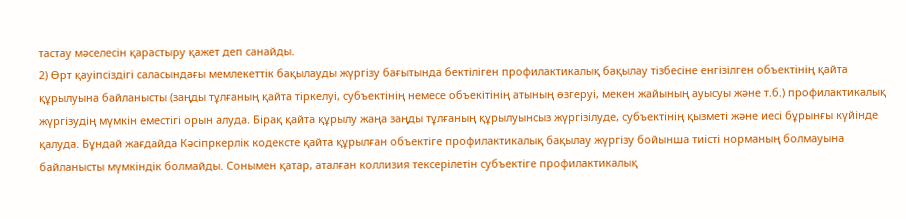тастау мәселесін қарастыру қажет деп санайды.
2) Өрт қауіпсіздігі саласындағы мемлекеттік бақылауды жүргізу бағытында бектіліген профилактикалық бақылау тізбесіне енгізілген объектінің қайта құрылуына байланысты (заңды тұлғаның қайта тіркелуі, субъектінің немесе объекітінің атының өзгеруі, мекен жайының ауысуы және т.б.) профилактикалық жүргізудің мүмкін еместігі орын алуда. Бірақ қайта құрылу жаңа заңды тұлғаның құрылуынсыз жүргізілуде, субъектінің қызметі және иесі бұрынғы күйінде қалуда. Бұндай жағдайда Кәсіпркерлік кодексте қайта құрылған объектіге профилактикалық бақылау жүргізу бойынша тиісті норманың болмауына байланысты мүмкіндік болмайды. Сонымен қатар, аталған коллизия тексерілетін субъектіге профилактикалық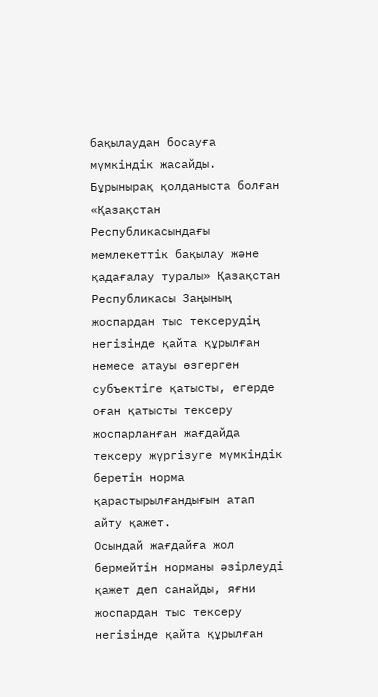бақылаудан босауға мүмкіндік жасайды. Бұрынырақ қолданыста болған «Қазақстан Республикасындағы мемлекеттік бақылау және қадағалау туралы» Қазақстан Республикасы Заңының жоспардан тыс тексерудің негізінде қайта құрылған немесе атауы өзгерген субъектіге қатысты, егерде оған қатысты тексеру жоспарланған жағдайда тексеру жүргізуге мүмкіндік беретін норма қарастырылғандығын атап айту қажет.
Осындай жағдайға жол бермейтін норманы әзірлеуді қажет деп санайды, яғни жоспардан тыс тексеру негізінде қайта құрылған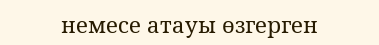немесе атауы өзгерген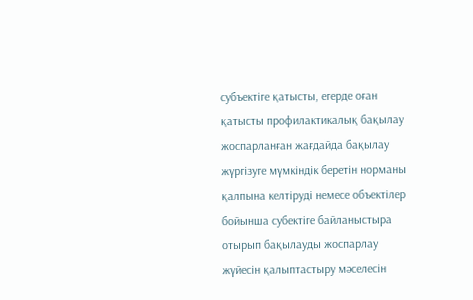субъектіге қатысты, егерде оған қатысты профилактикалық бақылау жоспарланған жағдайда бақылау жүргізуге мүмкіндік беретін норманы қалпына келтіруді немесе объектілер бойынша субектіге байланыстыра отырып бақылауды жоспарлау жүйесін қалыптастыру мәселесін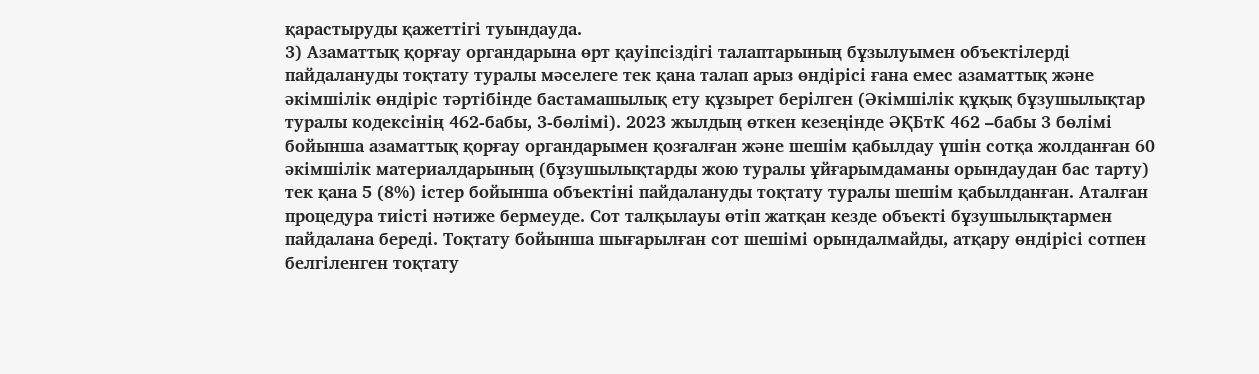қарастыруды қажеттігі туындауда.
3) Азаматтық қорғау органдарына өрт қауіпсіздігі талаптарының бұзылуымен объектілерді пайдалануды тоқтату туралы мәселеге тек қана талап арыз өндірісі ғана емес азаматтық және әкімшілік өндіріс тәртібінде бастамашылық ету құзырет берілген (Әкімшілік құқық бұзушылықтар туралы кодексінің 462-бабы, 3-бөлімі). 2023 жылдың өткен кезеңінде ӘҚБтК 462 –бабы 3 бөлімі бойынша азаматтық қорғау органдарымен қозғалған және шешім қабылдау үшін сотқа жолданған 60 әкімшілік материалдарының (бұзушылықтарды жою туралы ұйғарымдаманы орындаудан бас тарту) тек қана 5 (8%) істер бойынша объектіні пайдалануды тоқтату туралы шешім қабылданған. Аталған процедура тиісті нәтиже бермеуде. Сот талқылауы өтіп жатқан кезде объекті бұзушылықтармен пайдалана береді. Тоқтату бойынша шығарылған сот шешімі орындалмайды, атқару өндірісі сотпен белгіленген тоқтату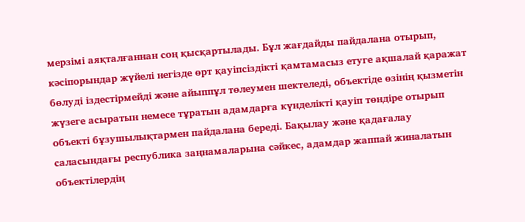мерзімі аяқталғаннан соң қысқартылады. Бұл жағдайды пайдалана отырып, кәсіпорындар жүйелі негізде өрт қауіпсіздікті қамтамасыз етуге ақшалай қаражат бөлуді іздестірмейді және айыппұл төлеумен шектеледі, объектіде өзінің қызметін жүзеге асыратын немесе тұратын адамдарға күнделікті қауіп төндіре отырып объекті бұзушылықтармен пайдалана береді. Бақылау және қадағалау саласындағы республика заңнамаларына сәйкес, адамдар жаппай жиналатын объектілердің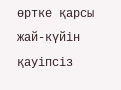өртке қарсы жай-күйін қауіпсіз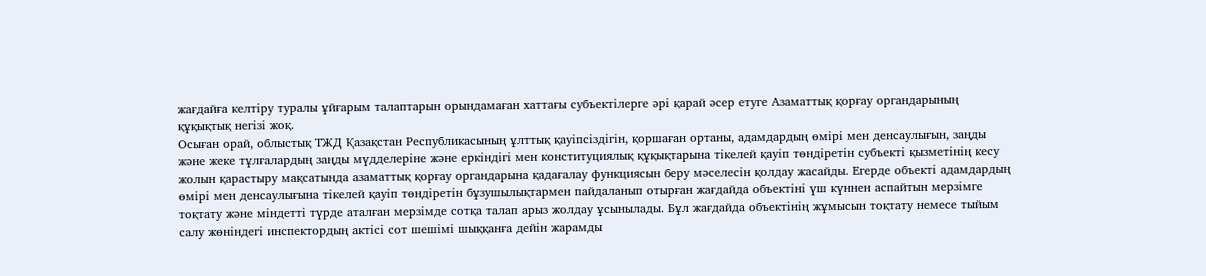жағдайға келтіру туралы ұйғарым талаптарын орындамаған хаттағы субъектілерге әрі қарай әсер етуге Азаматтық қорғау органдарының құқықтық негізі жоқ.
Осыған орай, облыстық ТЖД Қазақстан Республикасының ұлттық қауіпсіздігін, қоршаған ортаны, адамдардың өмірі мен денсаулығын, заңды және жеке тұлғалардың заңды мүдделеріне және еркіндігі мен конституциялық құқықтарына тікелей қауіп төндіретін субъекті қызметінің кесу жолын қарастыру мақсатында азаматтық қорғау органдарына қадағалау функциясын беру мәселесін қолдау жасайды. Егерде объекті адамдардың өмірі мен денсаулығына тікелей қауіп төндіретін бұзушылықтармен пайдаланып отырған жағдайда объектіні үш күннен аспайтын мерзімге тоқтату және міндетті түрде аталған мерзімде сотқа талап арыз жолдау ұсынылады. Бұл жағдайда объектінің жұмысын тоқтату немесе тыйым салу жөніндегі инспектордың актісі сот шешімі шыққанға дейін жарамды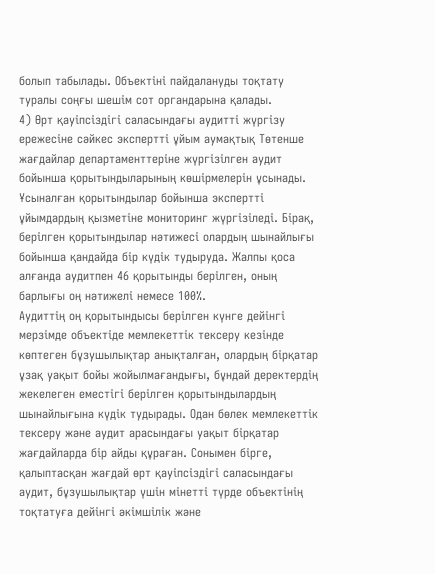болып табылады. Объектіні пайдалануды тоқтату туралы соңғы шешім сот органдарына қалады.
4) Өрт қауіпсіздігі саласындағы аудитті жүргізу ережесіне сәйкес экспертті ұйым аумақтық Төтенше жағдайлар департаменттеріне жүргізілген аудит бойынша қорытындыларының көшірмелерін ұсынады. Ұсыналған қорытындылар бойынша экспертті ұйымдардың қызметіне мониторинг жүргізіледі. Бірақ, берілген қорытындылар нәтижесі олардың шынайлығы бойынша қандайда бір күдік тудыруда. Жалпы қоса алғанда аудитпен 46 қорытынды берілген, оның барлығы оң нәтижелі немесе 100%.
Аудиттің оң қорытындысы берілген күнге дейінгі мерзімде объектіде мемлекеттік тексеру кезінде көптеген бұзушылықтар анықталған, олардың бірқатар ұзақ уақыт бойы жойылмағандығы, бұндай деректердің жекелеген еместігі берілген қорытындылардың шынайлығына күдік тудырады. Одан бөлек мемлекеттік тексеру және аудит арасындағы уақыт бірқатар жағдайларда бір айды құраған. Сонымен бірге, қалыптасқан жағдай өрт қауіпсіздігі саласындағы аудит, бұзушылықтар үшін мінетті түрде объектінің тоқтатуға дейінгі әкімшілік және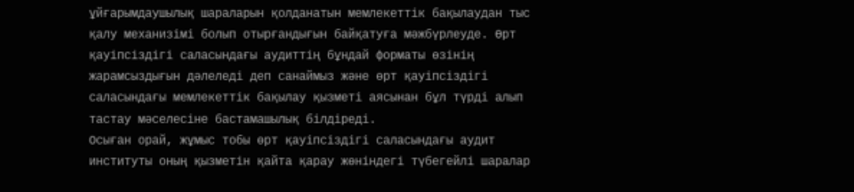ұйғарымдаушылық шараларын қолданатын мемлекеттік бақылаудан тыс қалу механизімі болып отырғандығын байқатуға мәжбүрлеуде. Өрт қауіпсіздігі саласындағы аудиттің бұндай форматы өзінің жарамсыздығын дәлеледі деп санаймыз және өрт қауіпсіздігі саласындағы мемлекеттік бақылау қызметі аясынан бұл түрді алып тастау мәселесіне бастамашылық білдіреді.
Осыған орай, жұмыс тобы өрт қауіпсіздігі саласындағы аудит институты оның қызметін қайта қарау жөніндегі түбегейлі шаралар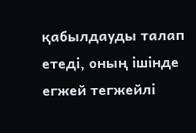қабылдауды талап етеді, оның ішінде егжей тегжейлі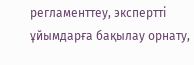регламенттеу, экспертті ұйымдарға бақылау орнату,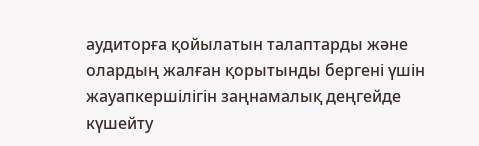аудиторға қойылатын талаптарды және олардың жалған қорытынды бергені үшін жауапкершілігін заңнамалық деңгейде күшейту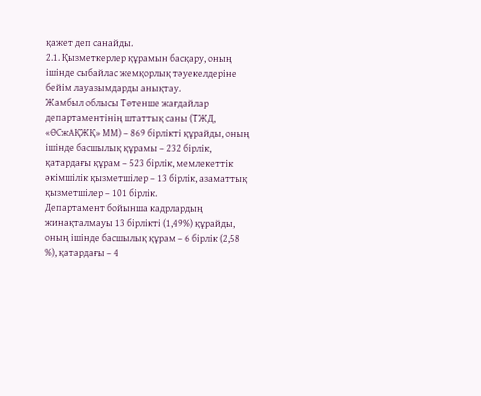қажет деп санайды.
2.1. Қызметкерлер құрамын басқару, оның ішінде сыбайлас жемқорлық тәуекелдеріне бейім лауазымдарды анықтау.
Жамбыл облысы Төтенше жағдайлар департаментінің штаттық саны (ТЖД, «ӨСжАҚЖҚ» ММ) – 869 бірлікті құрайды, оның ішінде басшылық құрамы – 232 бірлік, қатардағы құрам – 523 бірлік, мемлекеттік әкімшілік қызметшілер – 13 бірлік, азаматтық қызметшілер – 101 бірлік.
Департамент бойынша кадрлардың жинақталмауы 13 бірлікті (1,49%) құрайды, оның ішінде басшылық құрам – 6 бірлік (2,58 %), қатардағы – 4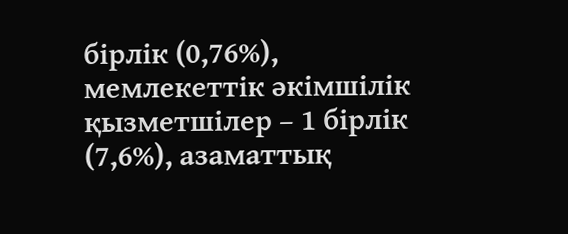бірлік (0,76%), мемлекеттік әкімшілік қызметшілер – 1 бірлік (7,6%), азаматтық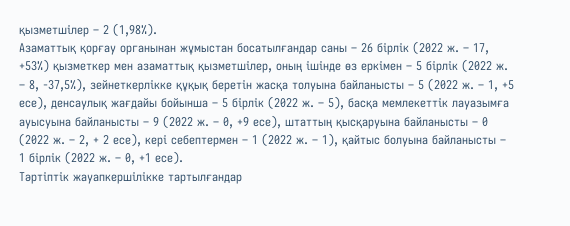қызметшілер – 2 (1,98%).
Азаматтық қорғау органынан жұмыстан босатылғандар саны – 26 бірлік (2022 ж. – 17, +53%) қызметкер мен азаматтық қызметшілер, оның ішінде өз еркімен – 5 бірлік (2022 ж. – 8, -37,5%), зейнеткерлікке құқық беретін жасқа толуына байланысты – 5 (2022 ж. – 1, +5 есе), денсаулық жағдайы бойынша – 5 бірлік (2022 ж. – 5), басқа мемлекеттік лауазымға ауысуына байланысты – 9 (2022 ж. – 0, +9 есе), штаттың қысқаруына байланысты – 0 (2022 ж. – 2, + 2 есе), кері себептермен – 1 (2022 ж. – 1), қайтыс болуына байланысты – 1 бірлік (2022 ж. – 0, +1 есе).
Тәртіптік жауапкершілікке тартылғандар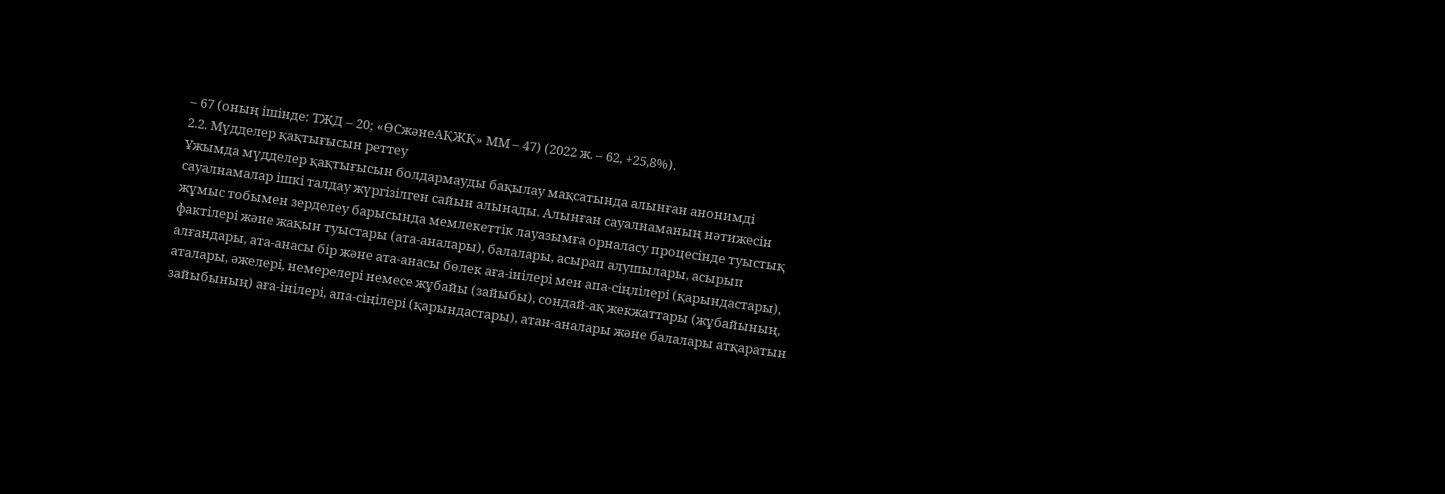– 67 (оның ішінде: ТЖД – 20; «ӨСжәнеАҚЖҚ» ММ – 47) (2022 ж. – 62, +25,8%).
2.2. Мүдделер қақтығысын реттеу
Ұжымда мүдделер қақтығысын болдармауды бақылау мақсатында алынған анонимді сауалнамалар ішкі талдау жүргізілген сайын алынады. Алынған сауалнаманың нәтижесін жұмыс тобымен зерделеу барысында мемлекеттік лауазымға орналасу процесінде туыстық фактілері және жақын туыстары (ата-аналары), балалары, асырап алушылары, асырып алғандары, ата-анасы бір және ата-анасы бөлек аға-інілері мен апа-сіңлілері (қарындастары), аталары, әжелері, немерелері немесе жұбайы (зайыбы), сондай-ақ жекжаттары (жұбайының, зайыбының) аға-інілері, апа-сіңілері (қарындастары), атан-аналары және балалары атқаратын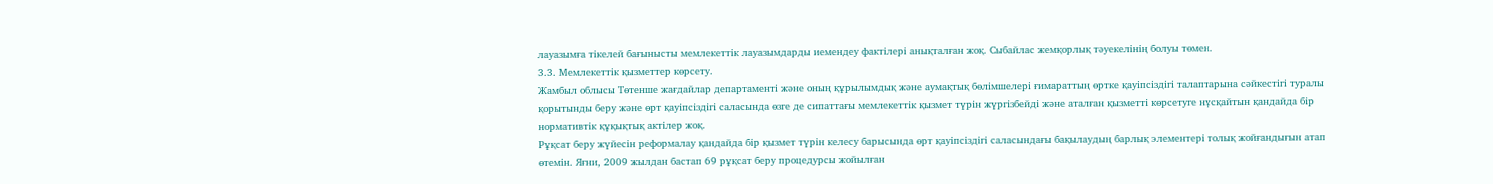лауазымға тікелей бағынысты мемлекеттік лауазымдарды иемендеу фактілері анықталған жоқ. Сыбайлас жемқорлық тәуекелінің болуы төмен.
3.3. Мемлекеттік қызметтер көрсету.
Жамбыл облысы Төтенше жағдайлар департаменті және оның құрылымдық және аумақтық бөлімшелері ғимараттың өртке қауіпсіздігі талаптарына сәйкестігі туралы қорытынды беру және өрт қауіпсіздігі саласында өзге де сипаттағы мемлекеттік қызмет түрін жүргізбейді және аталған қызметті көрсетуге нұсқайтын қандайда бір нормативтік құқықтық актілер жоқ.
Рұқсат беру жүйесін реформалау қандайда бір қызмет түрін келесу барысында өрт қауіпсіздігі саласындағы бақылаудың барлық элементері толық жойғандығын атап өтемін. Яғни, 2009 жылдан бастап 69 рұқсат беру процедурсы жойылған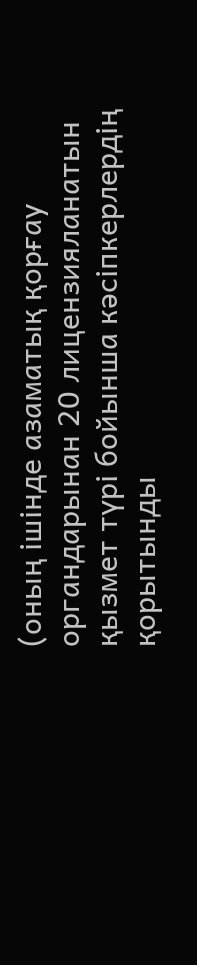(оның ішінде азаматық қорғау органдарынан 20 лицензияланатын қызмет түрі бойынша кәсіпкерлердің қорытынды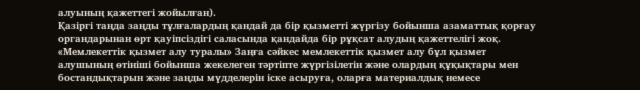алуының қажеттегі жойылған).
Қазіргі таңда заңды тұлғалардың қандай да бір қызметті жүргізу бойынша азаматтық қорғау органдарынан өрт қауіпсіздігі саласында қандайда бір рұқсат алудың қажеттелігі жоқ.
«Мемлекеттік қызмет алу туралы» Заңға сәйкес мемлекеттік қызмет алу бұл қызмет алушының өтініші бойынша жекелеген тәртіпте жүргізілетін және олардың құқықтары мен бостандықтарын және заңды мүдделерін іске асыруға, оларға материалдық немесе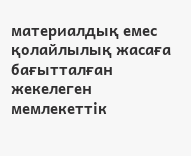материалдық емес қолайлылық жасаға бағытталған жекелеген мемлекеттік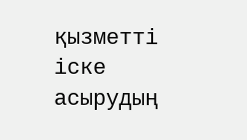қызметті іске асырудың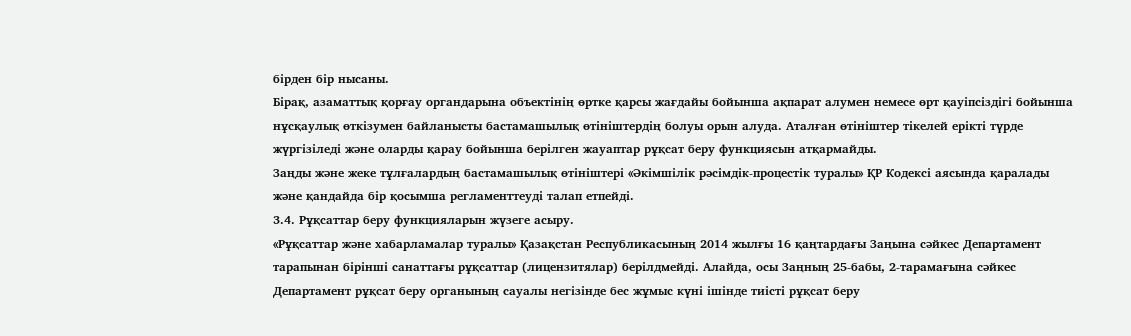бірден бір нысаны.
Бірақ, азаматтық қорғау органдарына объектінің өртке қарсы жағдайы бойынша ақпарат алумен немесе өрт қауіпсіздігі бойынша нұсқаулық өткізумен байланысты бастамашылық өтініштердің болуы орын алуда. Аталған өтініштер тікелей ерікті түрде жүргізіледі және оларды қарау бойынша берілген жауаптар рұқсат беру функциясын атқармайды.
Заңды және жеке тұлғалардың бастамашылық өтініштері «Әкімшілік рәсімдік-процестік туралы» ҚР Кодексі аясында қаралады және қандайда бір қосымша регламенттеуді талап етпейді.
3.4. Рұқсаттар беру функцияларын жүзеге асыру.
«Рұқсаттар және хабарламалар туралы» Қазақстан Республикасының 2014 жылғы 16 қаңтардағы Заңына сәйкес Департамент тарапынан бірінші санаттағы рұқсаттар (лицензитялар) берілдмейді. Алайда, осы Заңның 25-бабы, 2-тарамағына сәйкес Департамент рұқсат беру органының сауалы негізінде бес жұмыс күні ішінде тиісті рұқсат беру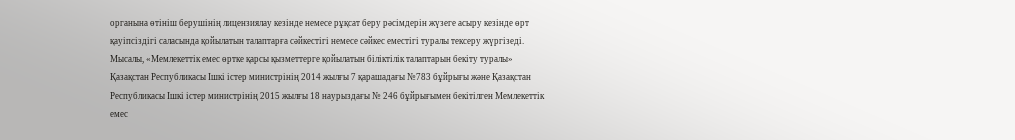органына өтініш берушінің лицензиялау кезінде немесе рұқсат беру рәсімдерін жүзеге асыру кезінде өрт қауіпсіздігі саласында қойылатын талаптарға сәйкестігі немесе сәйкес еместігі туралы тексеру жүргізеді.
Мысалы, «Мемлекеттік емес өртке қарсы қызметтерге қойылатын біліктілік талаптарын бекіту туралы» Қазақстан Республикасы Ішкі істер министрінің 2014 жылғы 7 қарашадағы №783 бұйрығы және Қазақстан Республикасы Ішкі істер министрінің 2015 жылғы 18 наурыздағы № 246 бұйрығымен бекітілген Мемлекеттік емес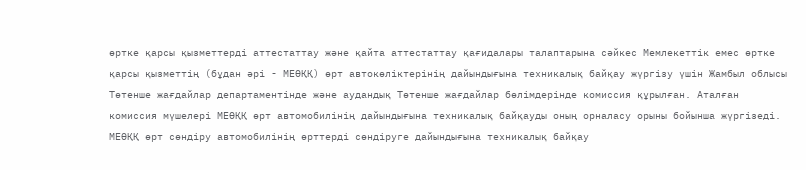өртке қарсы қызметтерді аттестаттау және қайта аттестаттау қағидалары талаптарына сәйкес Мемлекеттік емес өртке қарсы қызметтің (бұдан әрі - МЕӨҚҚ) өрт автокөліктерінің дайындығына техникалық байқау жүргізу үшін Жамбыл облысы Төтенше жағдайлар департаментінде және аудандық Төтенше жағдайлар бөлімдерінде комиссия құрылған. Аталған комиссия мүшелері МЕӨҚҚ өрт автомобилінің дайындығына техникалық байқауды оның орналасу орыны бойынша жүргізеді. МЕӨҚҚ өрт сөндіру автомобилінің өрттерді сөндіруге дайындығына техникалық байқау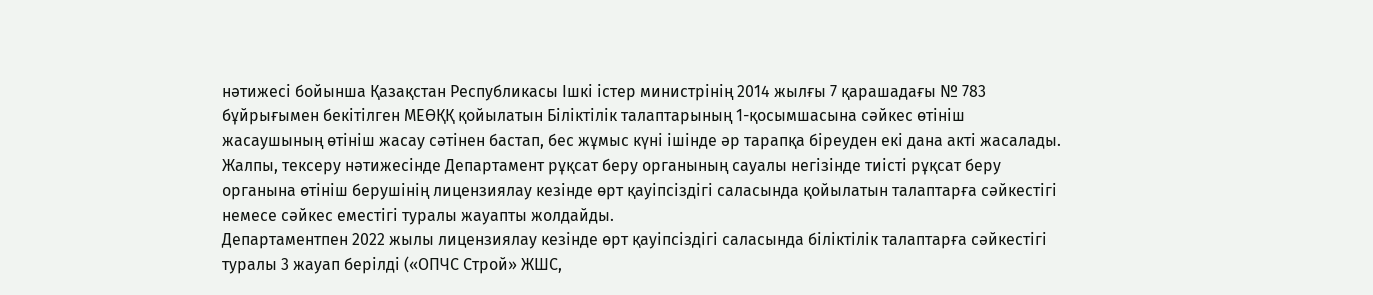нәтижесі бойынша Қазақстан Республикасы Ішкі істер министрінің 2014 жылғы 7 қарашадағы № 783 бұйрығымен бекітілген МЕӨҚҚ қойылатын Біліктілік талаптарының 1-қосымшасына сәйкес өтініш жасаушының өтініш жасау сәтінен бастап, бес жұмыс күні ішінде әр тарапқа біреуден екі дана акті жасалады.
Жалпы, тексеру нәтижесінде Департамент рұқсат беру органының сауалы негізінде тиісті рұқсат беру органына өтініш берушінің лицензиялау кезінде өрт қауіпсіздігі саласында қойылатын талаптарға сәйкестігі немесе сәйкес еместігі туралы жауапты жолдайды.
Департаментпен 2022 жылы лицензиялау кезінде өрт қауіпсіздігі саласында біліктілік талаптарға сәйкестігі туралы 3 жауап берілді («ОПЧС Строй» ЖШС,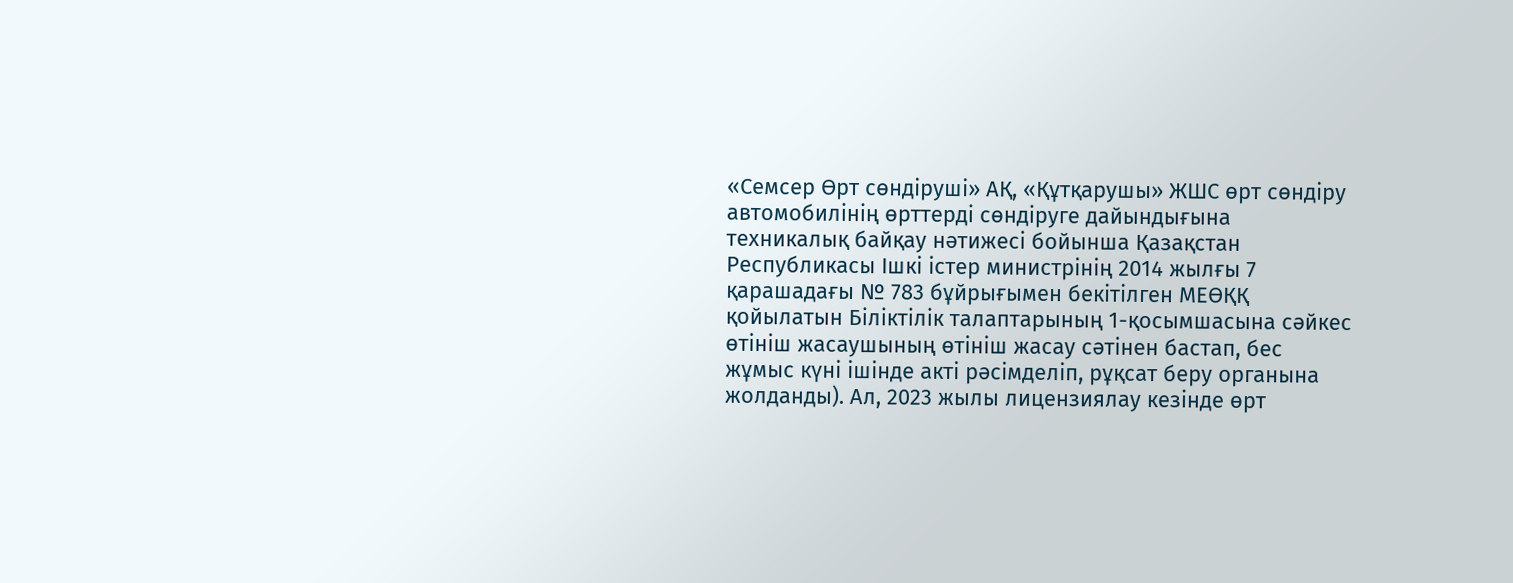«Семсер Өрт сөндіруші» АҚ, «Құтқарушы» ЖШС өрт сөндіру автомобилінің өрттерді сөндіруге дайындығына техникалық байқау нәтижесі бойынша Қазақстан Республикасы Ішкі істер министрінің 2014 жылғы 7 қарашадағы № 783 бұйрығымен бекітілген МЕӨҚҚ қойылатын Біліктілік талаптарының 1-қосымшасына сәйкес өтініш жасаушының өтініш жасау сәтінен бастап, бес жұмыс күні ішінде акті рәсімделіп, рұқсат беру органына жолданды). Ал, 2023 жылы лицензиялау кезінде өрт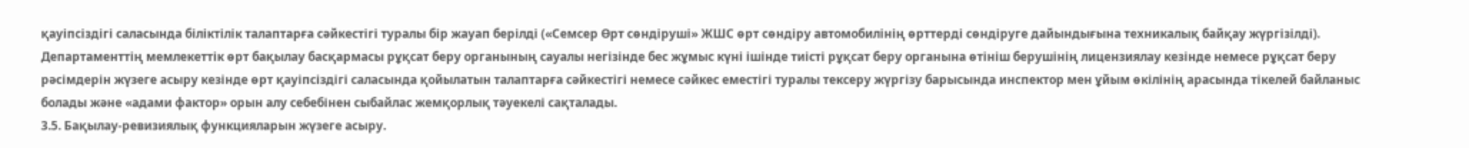қауіпсіздігі саласында біліктілік талаптарға сәйкестігі туралы бір жауап берілді («Семсер Өрт сөндіруші» ЖШС өрт сөндіру автомобилінің өрттерді сөндіруге дайындығына техникалық байқау жүргізілді).
Департаменттің мемлекеттік өрт бақылау басқармасы рұқсат беру органының сауалы негізінде бес жұмыс күні ішінде тиісті рұқсат беру органына өтініш берушінің лицензиялау кезінде немесе рұқсат беру рәсімдерін жүзеге асыру кезінде өрт қауіпсіздігі саласында қойылатын талаптарға сәйкестігі немесе сәйкес еместігі туралы тексеру жүргізу барысында инспектор мен ұйым өкілінің арасында тікелей байланыс болады және «адами фактор» орын алу себебінен сыбайлас жемқорлық тәуекелі сақталады.
3.5. Бақылау-ревизиялық функцияларын жүзеге асыру.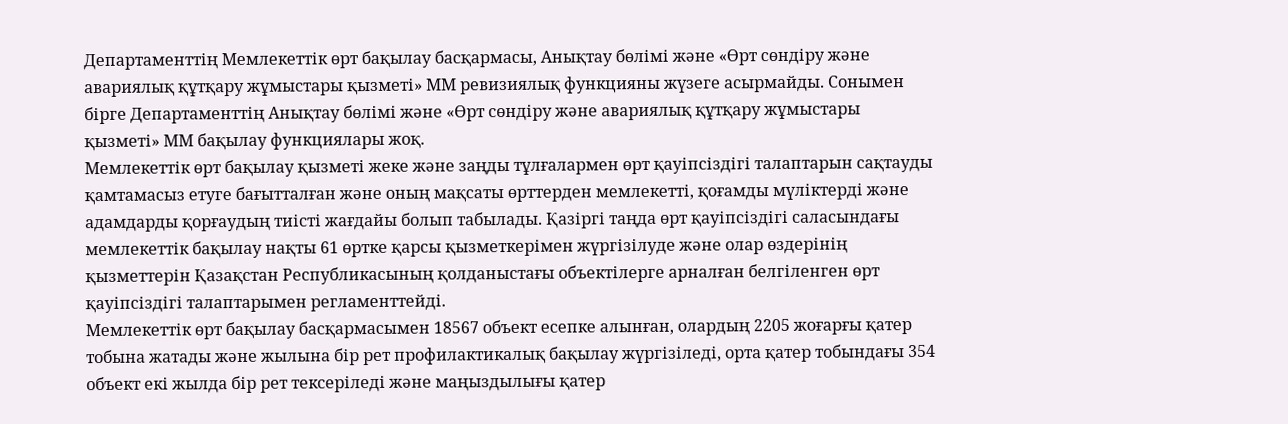Департаменттің Мемлекеттік өрт бақылау басқармасы, Анықтау бөлімі және «Өрт сөндіру және авариялық құтқару жұмыстары қызметі» ММ ревизиялық функцияны жүзеге асырмайды. Сонымен бірге Департаменттің Анықтау бөлімі және «Өрт сөндіру және авариялық құтқару жұмыстары қызметі» ММ бақылау функциялары жоқ.
Мемлекеттік өрт бақылау қызметі жеке және заңды тұлғалармен өрт қауіпсіздігі талаптарын сақтауды қамтамасыз етуге бағытталған және оның мақсаты өрттерден мемлекетті, қоғамды мүліктерді және адамдарды қорғаудың тиісті жағдайы болып табылады. Қазіргі таңда өрт қауіпсіздігі саласындағы мемлекеттік бақылау нақты 61 өртке қарсы қызметкерімен жүргізілуде және олар өздерінің қызметтерін Қазақстан Республикасының қолданыстағы объектілерге арналған белгіленген өрт қауіпсіздігі талаптарымен регламенттейді.
Мемлекеттік өрт бақылау басқармасымен 18567 объект есепке алынған, олардың 2205 жоғарғы қатер тобына жатады және жылына бір рет профилактикалық бақылау жүргізіледі, орта қатер тобындағы 354 объект екі жылда бір рет тексеріледі және маңыздылығы қатер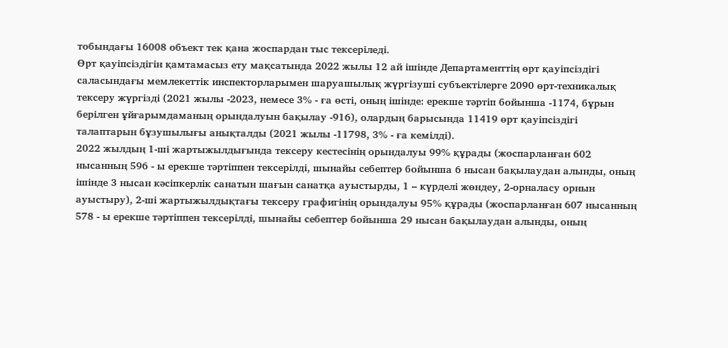тобындағы 16008 объект тек қана жоспардан тыс тексеріледі.
Өрт қауіпсіздігін қамтамасыз ету мақсатында 2022 жылы 12 ай ішінде Департаменттің өрт қауіпсіздігі саласындағы мемлекеттік инспекторларымен шаруашылық жүргізуші субъектілерге 2090 өрт-техникалық тексеру жүргізді (2021 жылы -2023, немесе 3% - ға өсті, оның ішінде: ерекше тәртіп бойынша -1174, бұрын берілген ұйғарымдаманың орындалуын бақылау -916), олардың барысында 11419 өрт қауіпсіздігі талаптарын бұзушылығы анықталды (2021 жылы -11798, 3% - ға кемілді).
2022 жылдың 1-ші жартыжылдығында тексеру кестесінің орындалуы 99% құрады (жоспарланған 602 нысанның 596 - ы ерекше тәртіппен тексерілді, шынайы себептер бойынша 6 нысан бақылаудан алынды, оның ішінде 3 нысан кәсіпкерлік санатын шағын санатқа ауыстырды, 1 – күрделі жөндеу, 2-орналасу орнын ауыстыру), 2-ші жартыжылдықтағы тексеру графигінің орындалуы 95% құрады (жоспарланған 607 нысанның 578 - ы ерекше тәртіппен тексерілді, шынайы себептер бойынша 29 нысан бақылаудан алынды, оның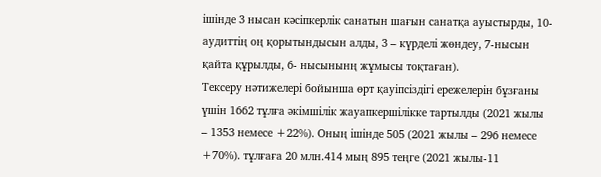ішінде 3 нысан кәсіпкерлік санатын шағын санатқа ауыстырды, 10- аудиттің оң қорытындысын алды, 3 – күрделі жөндеу, 7-нысын қайта құрылды, 6- нысынынң жұмысы тоқтаған).
Тексеру нәтижелері бойынша өрт қауіпсіздігі ережелерін бұзғаны үшін 1662 тұлға әкімшілік жауапкершілікке тартылды (2021 жылы – 1353 немесе +22%). Оның ішінде 505 (2021 жылы – 296 немесе +70%). тұлғаға 20 млн.414 мың 895 теңге (2021 жылы-11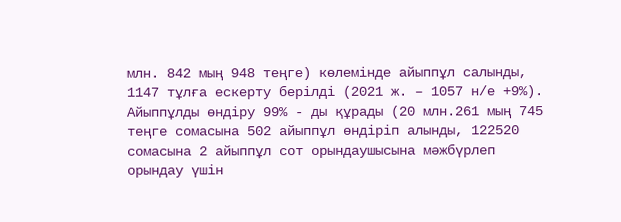млн. 842 мың 948 теңге) көлемінде айыппұл салынды, 1147 тұлға ескерту берілді (2021 ж. – 1057 н/е +9%). Айыппұлды өндіру 99% - ды құрады (20 млн.261 мың 745 теңге сомасына 502 айыппұл өндіріп алынды, 122520 сомасына 2 айыппұл сот орындаушысына мәжбүрлеп орындау үшін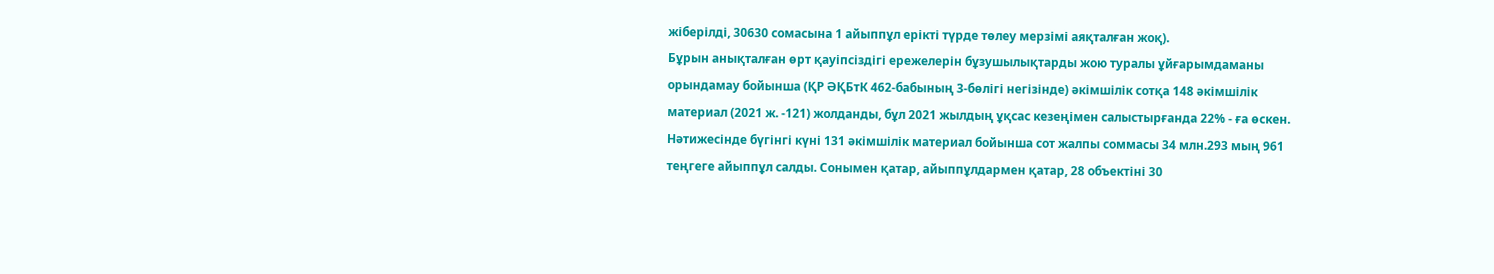жіберілді, 30630 сомасына 1 айыппұл ерікті түрде төлеу мерзімі аяқталған жоқ).
Бұрын анықталған өрт қауіпсіздігі ережелерін бұзушылықтарды жою туралы ұйғарымдаманы орындамау бойынша (ҚР ӘҚБтК 462-бабының 3-бөлігі негізінде) әкімшілік сотқа 148 әкімшілік материал (2021 ж. -121) жолданды, бұл 2021 жылдың ұқсас кезеңімен салыстырғанда 22% - ға өскен.
Нәтижесінде бүгінгі күні 131 әкімшілік материал бойынша сот жалпы соммасы 34 млн.293 мың 961 теңгеге айыппұл салды. Сонымен қатар, айыппұлдармен қатар, 28 объектіні 30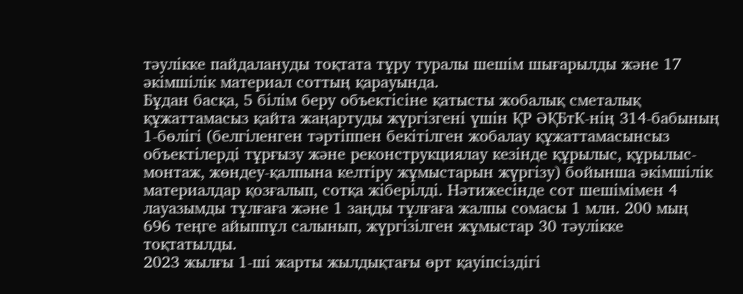тәулікке пайдалануды тоқтата тұру туралы шешім шығарылды және 17 әкімшілік материал соттың қарауында.
Бұдан басқа, 5 білім беру объектісіне қатысты жобалық сметалық құжаттамасыз қайта жаңартуды жүргізгені үшін ҚР ӘҚБтК-нің 314-бабының 1-бөлігі (белгіленген тәртіппен бекітілген жобалау құжаттамасынсыз объектілерді тұрғызу және реконструкциялау кезінде құрылыс, құрылыс-монтаж, жөндеу-қалпына келтіру жұмыстарын жүргізу) бойынша әкімшілік материалдар қозғалып, сотқа жіберілді. Нәтижесінде сот шешімімен 4 лауазымды тұлғаға және 1 заңды тұлғаға жалпы сомасы 1 млн. 200 мың 696 теңге айыппұл салынып, жүргізілген жұмыстар 30 тәулікке тоқтатылды.
2023 жылғы 1-ші жарты жылдықтағы өрт қауіпсіздігі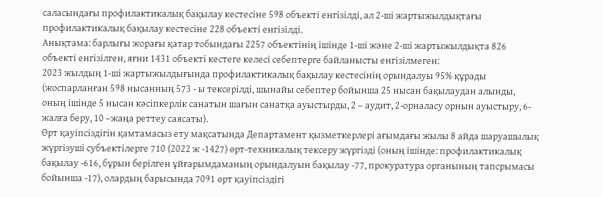саласындағы профилактикалық бақылау кестесіне 598 объекті енгізілді, ал 2-ші жартыжылдықтағы профилактикалық бақылау кестесіне 228 объекті енгізілді.
Анықтама: барлығы жорағы қатар тобындағы 2257 объектінің ішінде 1-ші және 2-ші жартыжылдықта 826 объекті енгізілген, яғни 1431 объекті кестеге келесі себептерге байланысты енгізілмеген:
2023 жылдың 1-ші жартыжылдығында профилактикалық бақылау кестесінің орындалуы 95% құрады (жоспарланған 598 нысанның 573 - ы тексерілді, шынайы себептер бойынша 25 нысан бақылаудан алынды, оның ішінде 5 нысан кәсіпкерлік санатын шағын санатқа ауыстырды, 2 – аудит, 2-орналасу орнын ауыстыру, 6- жалға беру, 10 –жаңа реттеу саясаты).
Өрт қауіпсіздігін қамтамасыз ету мақсатында Департамент қызметкерлері ағымдағы жылы 8 айда шаруашылық жүргізуші субъектілерге 710 (2022 ж -1427) өрт-техникалық тексеру жүргізді (оның ішінде: профилактикалық бақылау -616, бұрын берілген ұйғарымдаманың орындалуын бақылау -77, прокуратура органының тапсрымасы бойынша -17), олардың барысында 7091 өрт қауіпсіздігі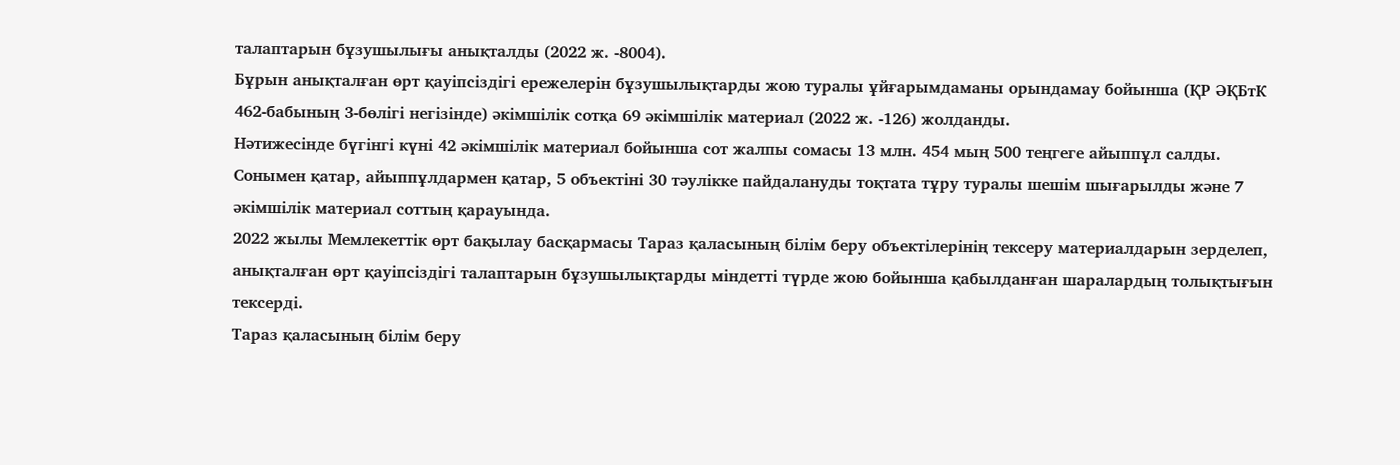талаптарын бұзушылығы анықталды (2022 ж. -8004).
Бұрын анықталған өрт қауіпсіздігі ережелерін бұзушылықтарды жою туралы ұйғарымдаманы орындамау бойынша (ҚР ӘҚБтК 462-бабының 3-бөлігі негізінде) әкімшілік сотқа 69 әкімшілік материал (2022 ж. -126) жолданды.
Нәтижесінде бүгінгі күні 42 әкімшілік материал бойынша сот жалпы сомасы 13 млн. 454 мың 500 теңгеге айыппұл салды. Сонымен қатар, айыппұлдармен қатар, 5 объектіні 30 тәулікке пайдалануды тоқтата тұру туралы шешім шығарылды және 7 әкімшілік материал соттың қарауында.
2022 жылы Мемлекеттік өрт бақылау басқармасы Тараз қаласының білім беру объектілерінің тексеру материалдарын зерделеп, анықталған өрт қауіпсіздігі талаптарын бұзушылықтарды міндетті түрде жою бойынша қабылданған шаралардың толықтығын тексерді.
Тараз қаласының білім беру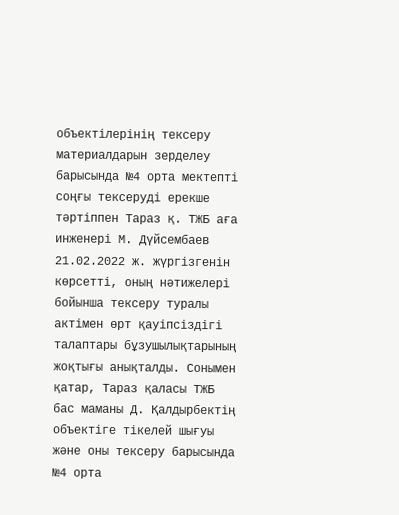объектілерінің тексеру материалдарын зерделеу барысында №4 орта мектепті соңғы тексеруді ерекше тәртіппен Тараз қ. ТЖБ аға инженері М. Дүйсембаев 21.02.2022 ж. жүргізгенін көрсетті, оның нәтижелері бойынша тексеру туралы актімен өрт қауіпсіздігі талаптары бұзушылықтарының жоқтығы анықталды. Сонымен қатар, Тараз қаласы ТЖБ бас маманы Д. Қалдырбектің объектіге тікелей шығуы және оны тексеру барысында №4 орта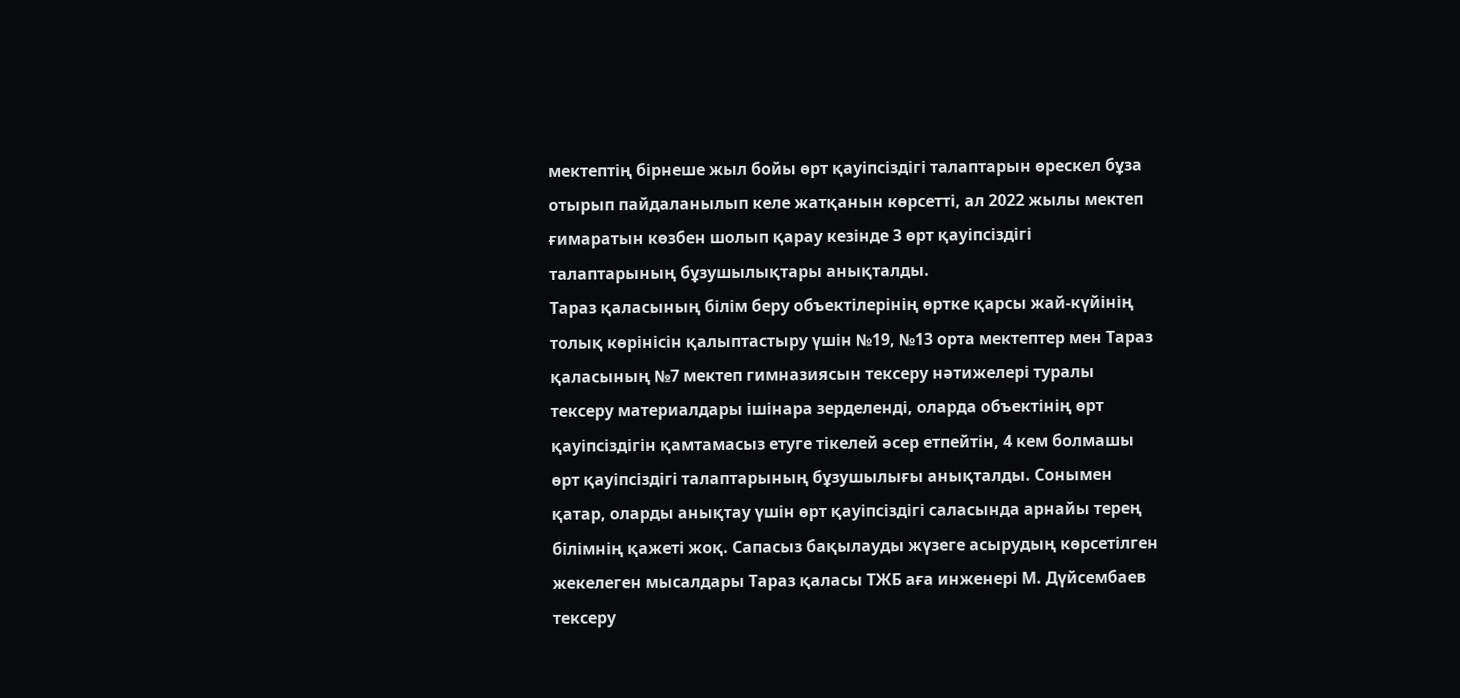мектептің бірнеше жыл бойы өрт қауіпсіздігі талаптарын өрескел бұза отырып пайдаланылып келе жатқанын көрсетті, ал 2022 жылы мектеп ғимаратын көзбен шолып қарау кезінде 3 өрт қауіпсіздігі талаптарының бұзушылықтары анықталды.
Тараз қаласының білім беру объектілерінің өртке қарсы жай-күйінің толық көрінісін қалыптастыру үшін №19, №13 орта мектептер мен Тараз қаласының №7 мектеп гимназиясын тексеру нәтижелері туралы тексеру материалдары ішінара зерделенді, оларда объектінің өрт қауіпсіздігін қамтамасыз етуге тікелей әсер етпейтін, 4 кем болмашы өрт қауіпсіздігі талаптарының бұзушылығы анықталды. Сонымен қатар, оларды анықтау үшін өрт қауіпсіздігі саласында арнайы терең білімнің қажеті жоқ. Сапасыз бақылауды жүзеге асырудың көрсетілген жекелеген мысалдары Тараз қаласы ТЖБ аға инженері М. Дүйсембаев тексеру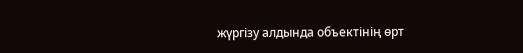жүргізу алдында объектінің өрт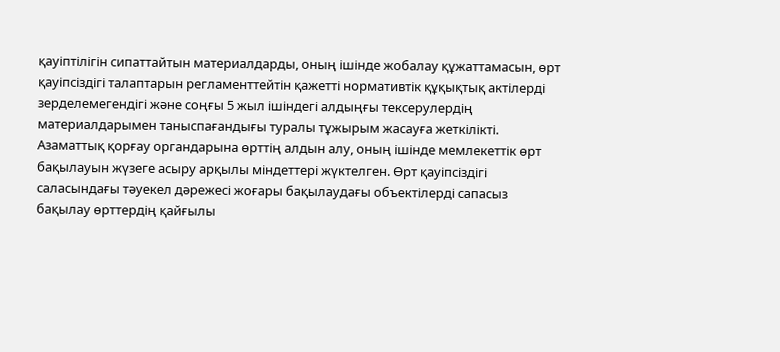қауіптілігін сипаттайтын материалдарды, оның ішінде жобалау құжаттамасын, өрт қауіпсіздігі талаптарын регламенттейтін қажетті нормативтік құқықтық актілерді зерделемегендігі және соңғы 5 жыл ішіндегі алдыңғы тексерулердің материалдарымен таныспағандығы туралы тұжырым жасауға жеткілікті. Азаматтық қорғау органдарына өрттің алдын алу, оның ішінде мемлекеттік өрт бақылауын жүзеге асыру арқылы міндеттері жүктелген. Өрт қауіпсіздігі саласындағы тәуекел дәрежесі жоғары бақылаудағы объектілерді сапасыз бақылау өрттердің қайғылы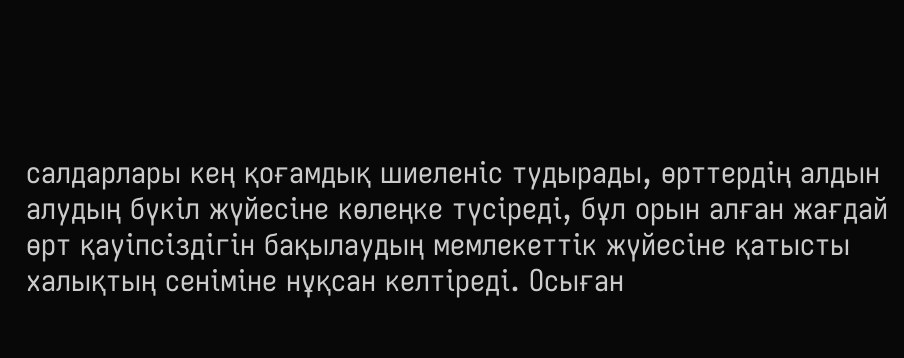салдарлары кең қоғамдық шиеленіс тудырады, өрттердің алдын алудың бүкіл жүйесіне көлеңке түсіреді, бұл орын алған жағдай өрт қауіпсіздігін бақылаудың мемлекеттік жүйесіне қатысты халықтың сеніміне нұқсан келтіреді. Осыған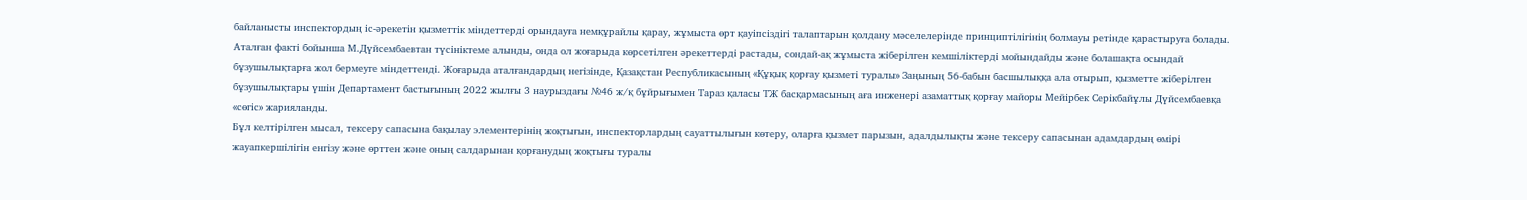байланысты инспектордың іс-әрекетін қызметтік міндеттерді орындауға немқұрайлы қарау, жұмыста өрт қауіпсіздігі талаптарын қолдану мәселелерінде принциптілігінің болмауы ретінде қарастыруға болады. Аталған факті бойынша М.Дүйсембаевтан түсініктеме алынды, онда ол жоғарыда көрсетілген әрекеттерді растады, сондай-ақ жұмыста жіберілген кемшіліктерді мойындайды және болашақта осындай бұзушылықтарға жол бермеуге міндеттенді. Жоғарыда аталғандардың негізінде, Қазақстан Республикасының «Құқық қорғау қызметі туралы» Заңының 56-бабын басшылыққа ала отырып, қызметте жіберілген бұзушылықтары үшін Департамент бастығының 2022 жылғы 3 наурыздағы №46 ж/қ бұйрығымен Тараз қаласы ТЖ басқармасының аға инженері азаматтық қорғау майоры Мейірбек Серікбайұлы Дүйсембаевқа «сөгіс» жарияланды.
Бұл келтірілген мысал, тексеру сапасына бақылау элементерінің жоқтығын, инспекторлардың сауаттылығын көтеру, оларға қызмет парызын, адалдылықты және тексеру сапасынан адамдардың өмірі жауапкершілігін енгізу және өрттен және оның салдарынан қорғанудың жоқтығы туралы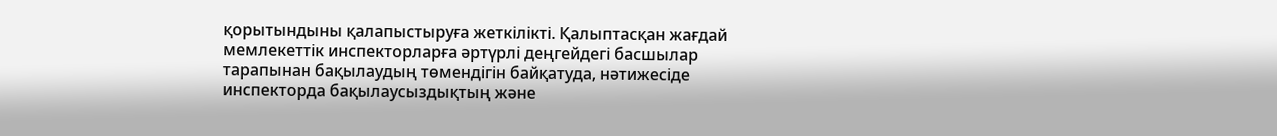қорытындыны қалапыстыруға жеткілікті. Қалыптасқан жағдай мемлекеттік инспекторларға әртүрлі деңгейдегі басшылар тарапынан бақылаудың төмендігін байқатуда, нәтижесіде инспекторда бақылаусыздықтың және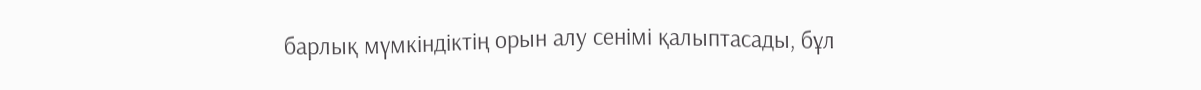барлық мүмкіндіктің орын алу сенімі қалыптасады, бұл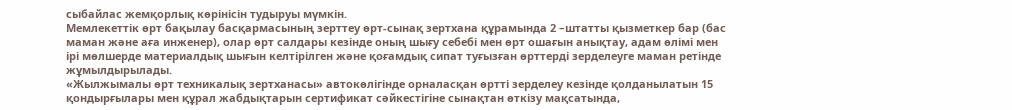сыбайлас жемқорлық көрінісін тудыруы мүмкін.
Мемлекеттік өрт бақылау басқармасының зерттеу өрт-сынақ зертхана құрамында 2 –штатты қызметкер бар (бас маман және аға инженер), олар өрт салдары кезінде оның шығу себебі мен өрт ошағын анықтау, адам өлімі мен ірі мөлшерде материалдық шығын келтірілген және қоғамдық сипат туғызған өрттерді зерделеуге маман ретінде жұмылдырылады.
«Жылжымалы өрт техникалық зертханасы» автокөлігінде орналасқан өртті зерделеу кезінде қолданылатын 15 қондырғылары мен құрал жабдықтарын сертификат сәйкестігіне сынақтан өткізу мақсатында,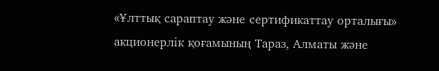«Ұлттық сараптау және сертификаттау орталығы» акционерлік қоғамының Тараз, Алматы және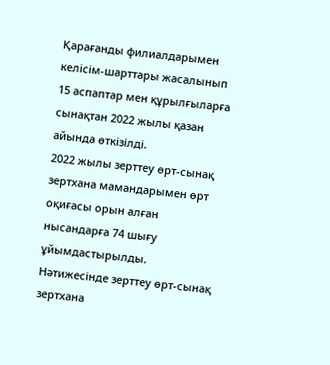Қарағанды филиалдарымен келісім-шарттары жасалынып 15 аспаптар мен құрылғыларға сынақтан 2022 жылы қазан айында өткізілді.
2022 жылы зерттеу өрт-сынақ зертхана мамандарымен өрт оқиғасы орын алған нысандарға 74 шығу ұйымдастырылды. Нәтижесінде зерттеу өрт-сынақ зертхана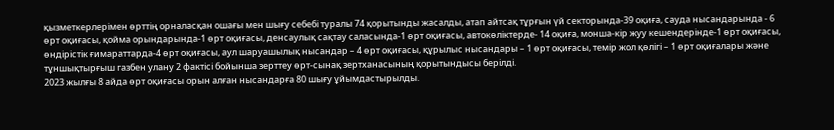қызметкерлерімен өрттің орналасқан ошағы мен шығу себебі туралы 74 қорытынды жасалды, атап айтсақ тұрғын үй секторында-39 оқиға, сауда нысандарында - 6 өрт оқиғасы, қойма орындарында-1 өрт оқиғасы, денсаулық сақтау саласында-1 өрт оқиғасы, автокөліктерде- 14 оқиға, монша-кір жуу кешендерінде-1 өрт оқиғасы, өндірістік ғимараттарда-4 өрт оқиғасы, аул шаруашылық нысандар – 4 өрт оқиғасы, құрылыс нысандары – 1 өрт оқиғасы, темір жол қөлігі – 1 өрт оқиғалары және тұншықтырғыш газбен улану 2 фактісі бойынша зерттеу өрт-сынақ зертханасының қорытындысы берілді.
2023 жылғы 8 айда өрт оқиғасы орын алған нысандарға 80 шығу ұйымдастырылды.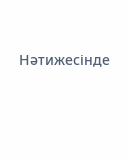Нәтижесінде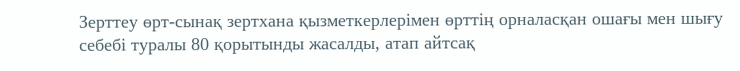Зерттеу өрт-сынақ зертхана қызметкерлерімен өрттің орналасқан ошағы мен шығу себебі туралы 80 қорытынды жасалды, атап айтсақ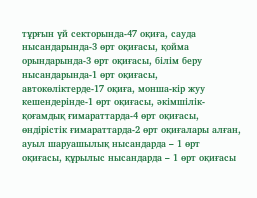тұрғын үй секторында-47 оқиға, сауда нысандарында-3 өрт оқиғасы, қойма орындарында-3 өрт оқиғасы, білім беру нысандарында-1 өрт оқиғасы, автокөліктерде-17 оқиға, монша-кір жуу кешендерінде-1 өрт оқиғасы, әкімшілік-қоғамдық ғимараттарда-4 өрт оқиғасы, өндірістік ғимараттарда-2 өрт оқиғалары алған, ауыл шаруашылық нысандарда – 1 өрт оқиғасы, құрылыс нысандарда – 1 өрт оқиғасы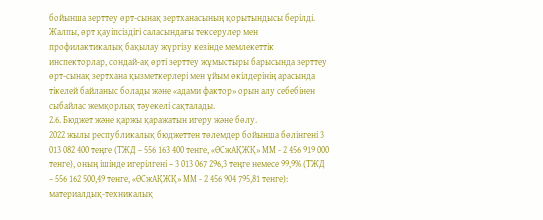бойынша зерттеу өрт-сынақ зертханасының қорытындысы берілді.
Жалпы, өрт қауіпсіздігі саласындағы тексерулер мен профилактикалық бақылау жүргізу кезінде мемлекеттік инспекторлар, сондай-ақ өрті зерттеу жұмыстыры барысында зерттеу өрт-сынақ зертхана қызметкерлері мен ұйым өкілдерінің арасында тікелей байланыс болады және «адами фактор» орын алу себебінен сыбайлас жемқорлық тәуекелі сақталады.
2.6. Бюджет және қаржы қаражатын игеру және бөлу.
2022 жылы республикалық бюджеттен төлемдер бойынша бөлінгені 3 013 082 400 теңге (ТЖД – 556 163 400 тенге, «ӨСжАҚЖҚ» ММ - 2 456 919 000 тенге), оның ішінде игерілгені – 3 013 067 296,3 теңге немесе 99,9% (ТЖД – 556 162 500,49 тенге, «ӨСжАҚЖҚ» ММ - 2 456 904 795,81 тенге):
материалдық-техникалық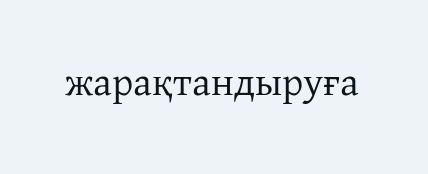жарақтандыруға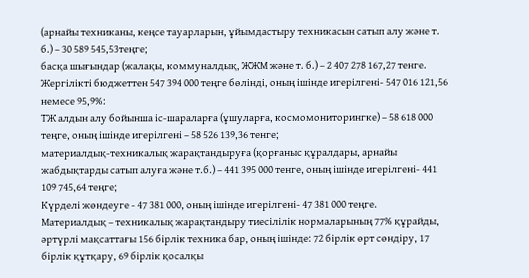(арнайы техниканы, кеңсе тауарларын, ұйымдастыру техникасын сатып алу және т. б.) – 30 589 545,53теңге;
басқа шығындар (жалақы, коммуналдық, ЖЖМ және т. б.) – 2 407 278 167,27 тенге.
Жергілікті бюджеттен 547 394 000 теңге бөлінді, оның ішінде игерілгені- 547 016 121,56 немесе 95,9%:
ТЖ алдын алу бойынша іс-шараларға (ұшуларға, космомониторингке) – 58 618 000 теңге, оның ішінде игерілгені – 58 526 139,36 тенге;
материалдық-техникалық жарақтандыруға (қорғаныс құралдары, арнайы жабдықтарды сатып алуға және т.б.) – 441 395 000 тенге, оның ішінде игерілгені- 441 109 745,64 теңге;
Күрделі жөндеуге - 47 381 000, оның ішінде игерілгені- 47 381 000 теңге.
Материалдық – техникалық жарақтандыру тиесілілік нормаларының 77% құрайды, әртүрлі мақсаттағы 156 бірлік техника бар, оның ішінде: 72 бірлік өрт сөндіру, 17 бірлік құтқару, 69 бірлік қосалқы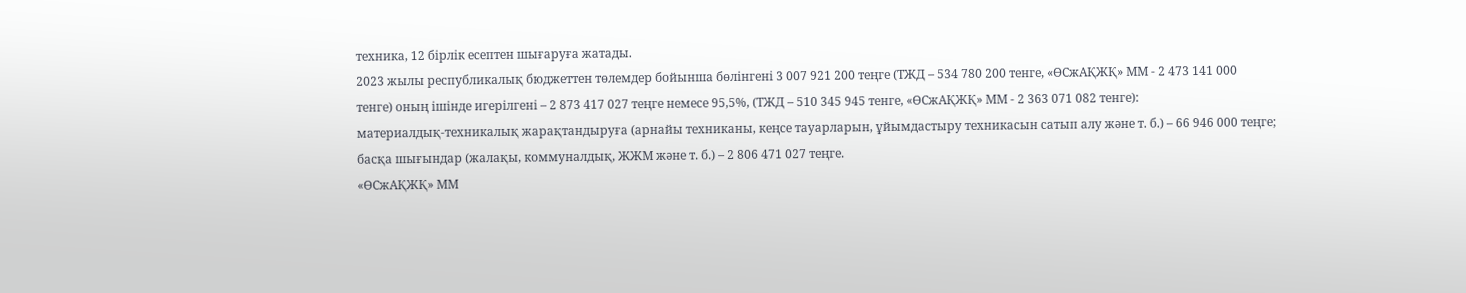техника, 12 бірлік есептен шығаруға жатады.
2023 жылы республикалық бюджеттен төлемдер бойынша бөлінгені 3 007 921 200 теңге (ТЖД – 534 780 200 тенге, «ӨСжАҚЖҚ» ММ - 2 473 141 000 тенге) оның ішінде игерілгені – 2 873 417 027 теңге немесе 95,5%, (ТЖД – 510 345 945 тенге, «ӨСжАҚЖҚ» ММ - 2 363 071 082 тенге):
материалдық-техникалық жарақтандыруға (арнайы техниканы, кеңсе тауарларын, ұйымдастыру техникасын сатып алу және т. б.) – 66 946 000 теңге;
басқа шығындар (жалақы, коммуналдық, ЖЖМ және т. б.) – 2 806 471 027 теңге.
«ӨСжАҚЖҚ» ММ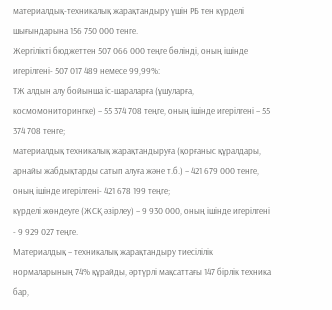материалдық-техникалық жарақтандыру үшін РБ тен күрделі шығындарына 156 750 000 тенге.
Жергілікті бюджеттен 507 066 000 теңге бөлінді, оның ішінде игерілгені- 507 017 489 немесе 99,99%:
ТЖ алдын алу бойынша іс-шараларға (ұшуларға, космомониторингке) – 55 374 708 теңге, оның ішінде игерілгені – 55 374 708 тенге;
материалдық техникалық жарақтандыруға (қорғаныс құралдары, арнайы жабдықтарды сатып алуға және т.б.) – 421 679 000 тенге, оның ішінде игерілгені- 421 678 199 теңге;
күрделі жөндеуге (ЖСҚ әзірлеу) – 9 930 000, оның ішінде игерілгені - 9 929 027 теңге.
Материалдық – техникалық жарақтандыру тиесілілік нормаларының 74% құрайды, әртүрлі мақсаттағы 147 бірлік техника бар,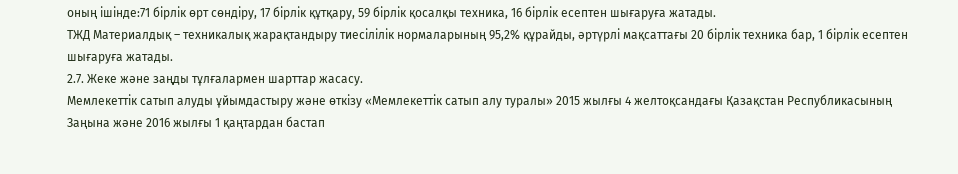оның ішінде:71 бірлік өрт сөндіру, 17 бірлік құтқару, 59 бірлік қосалқы техника, 16 бірлік есептен шығаруға жатады.
ТЖД Материалдық – техникалық жарақтандыру тиесілілік нормаларының 95,2% құрайды, әртүрлі мақсаттағы 20 бірлік техника бар, 1 бірлік есептен шығаруға жатады.
2.7. Жеке және заңды тұлғалармен шарттар жасасу.
Мемлекеттік сатып алуды ұйымдастыру және өткізу «Мемлекеттік сатып алу туралы» 2015 жылғы 4 желтоқсандағы Қазақстан Республикасының Заңына және 2016 жылғы 1 қаңтардан бастап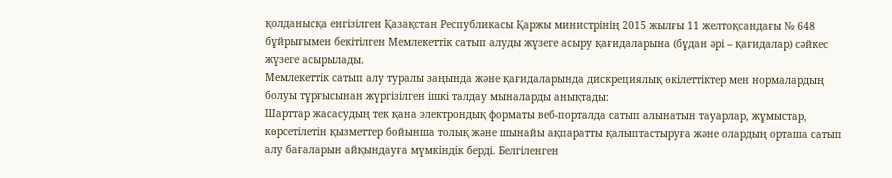қолданысқа енгізілген Қазақстан Республикасы Қаржы министрінің 2015 жылғы 11 желтоқсандағы № 648 бұйрығымен бекітілген Мемлекеттік сатып алуды жүзеге асыру қағидаларына (бұдан әрі – қағидалар) сәйкес жүзеге асырылады.
Мемлекеттік сатып алу туралы заңында және қағидаларында дискрециялық өкілеттіктер мен нормалардың болуы тұрғысынан жүргізілген ішкі талдау мыналарды анықтады:
Шарттар жасасудың тек қана электрондық форматы веб-порталда сатып алынатын тауарлар, жұмыстар, көрсетілетін қызметтер бойынша толық және шынайы ақпаратты қалыптастыруға және олардың орташа сатып алу бағаларын айқындауға мүмкіндік берді. Белгіленген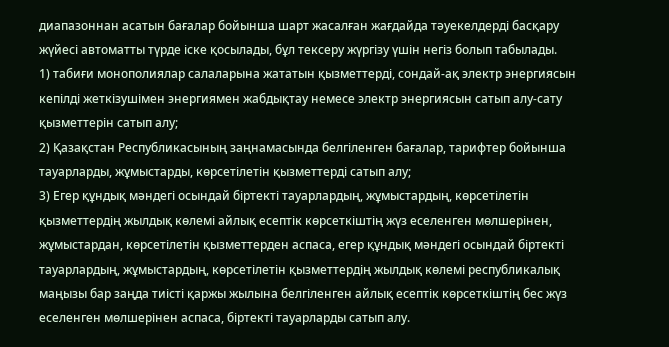диапазоннан асатын бағалар бойынша шарт жасалған жағдайда тәуекелдерді басқару жүйесі автоматты түрде іске қосылады, бұл тексеру жүргізу үшін негіз болып табылады.
1) табиғи монополиялар салаларына жататын қызметтерді, сондай-ақ электр энергиясын кепілді жеткізушімен энергиямен жабдықтау немесе электр энергиясын сатып алу-сату қызметтерін сатып алу;
2) Қазақстан Республикасының заңнамасында белгіленген бағалар, тарифтер бойынша тауарларды, жұмыстарды, көрсетілетін қызметтерді сатып алу;
3) Егер құндық мәндегі осындай біртекті тауарлардың, жұмыстардың, көрсетілетін қызметтердің жылдық көлемі айлық есептік көрсеткіштің жүз еселенген мөлшерінен, жұмыстардан, көрсетілетін қызметтерден аспаса, егер құндық мәндегі осындай біртекті тауарлардың, жұмыстардың, көрсетілетін қызметтердің жылдық көлемі республикалық маңызы бар заңда тиісті қаржы жылына белгіленген айлық есептік көрсеткіштің бес жүз еселенген мөлшерінен аспаса, біртекті тауарларды сатып алу.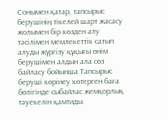Сонымен қатар, тапсырыс берушінің тікелей шарт жасасу жолымен бір көзден алу тәсілімен мемлекеттік сатып алуды жүргізу құқығы өнім берушімен алдын ала сөз байласу бойынша Тапсырыс беруші көрінеу көтерген баға бөлігінде сыбайлас жемқорлық тәуекелін қамтиды.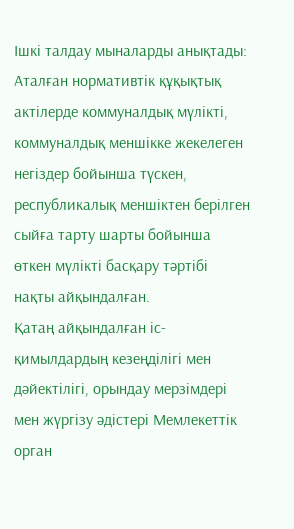Ішкі талдау мыналарды анықтады:
Аталған нормативтік құқықтық актілерде коммуналдық мүлікті, коммуналдық меншікке жекелеген негіздер бойынша түскен, республикалық меншіктен берілген сыйға тарту шарты бойынша өткен мүлікті басқару тәртібі нақты айқындалған.
Қатаң айқындалған іс-қимылдардың кезеңділігі мен дәйектілігі, орындау мерзімдері мен жүргізу әдістері Мемлекеттік орган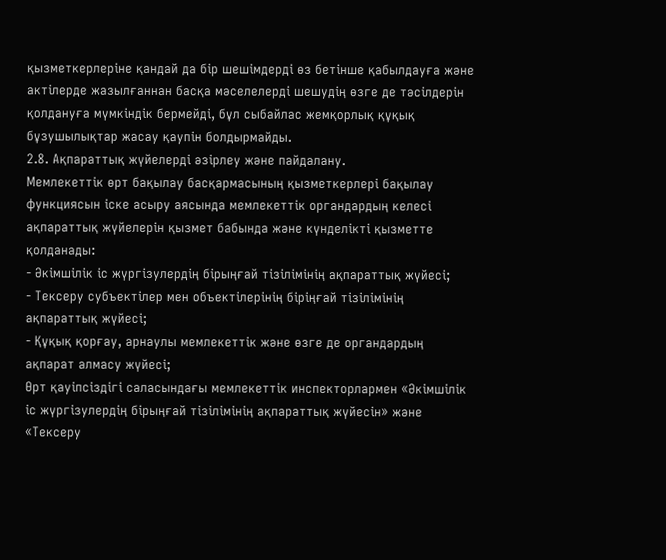қызметкерлеріне қандай да бір шешімдерді өз бетінше қабылдауға және актілерде жазылғаннан басқа мәселелерді шешудің өзге де тәсілдерін қолдануға мүмкіндік бермейді, бұл сыбайлас жемқорлық құқық бұзушылықтар жасау қаупін болдырмайды.
2.8. Ақпараттық жүйелерді әзірлеу және пайдалану.
Мемлекеттік өрт бақылау басқармасының қызметкерлері бақылау функциясын іске асыру аясында мемлекеттік органдардың келесі ақпараттық жүйелерін қызмет бабында және күнделікті қызметте қолданады:
- Әкімшілік іс жүргізулердің бірыңғай тізілімінің ақпараттық жүйесі;
- Тексеру субъектілер мен объектілерінің біріңғай тізілімінің ақпараттық жүйесі;
- Құқық қорғау, арнаулы мемлекеттік және өзге де органдардың ақпарат алмасу жүйесі;
Өрт қауіпсіздігі саласындағы мемлекеттік инспекторлармен «Әкімшілік іс жүргізулердің бірыңғай тізілімінің ақпараттық жүйесін» және «Тексеру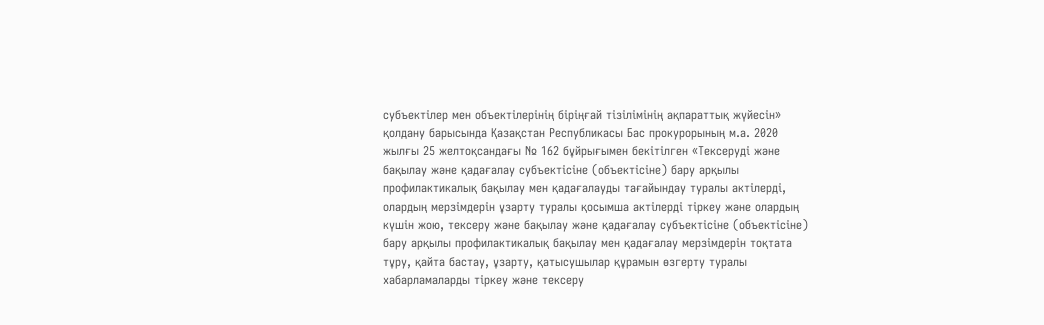субъектілер мен объектілерінің біріңғай тізілімінің ақпараттық жүйесін» қолдану барысында Қазақстан Республикасы Бас прокурорының м.а. 2020 жылғы 25 желтоқсандағы № 162 бұйрығымен бекітілген «Тексеруді және бақылау және қадағалау субъектісіне (объектісіне) бару арқылы профилактикалық бақылау мен қадағалауды тағайындау туралы актілерді, олардың мерзімдерін ұзарту туралы қосымша актілерді тіркеу және олардың күшін жою, тексеру және бақылау және қадағалау субъектісіне (объектісіне) бару арқылы профилактикалық бақылау мен қадағалау мерзімдерін тоқтата тұру, қайта бастау, ұзарту, қатысушылар құрамын өзгерту туралы хабарламаларды тіркеу және тексеру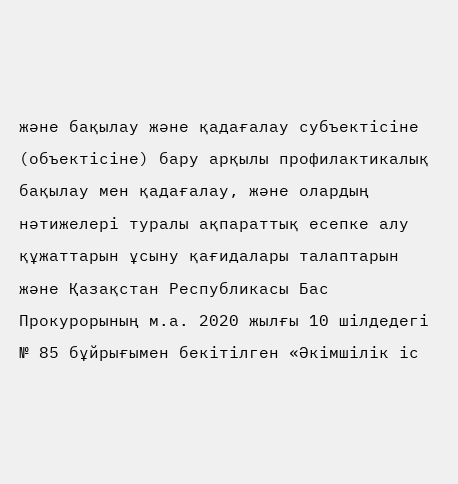және бақылау және қадағалау субъектісіне (объектісіне) бару арқылы профилактикалық бақылау мен қадағалау, және олардың нәтижелері туралы ақпараттық есепке алу құжаттарын ұсыну қағидалары талаптарын және Қазақстан Республикасы Бас Прокурорының м.а. 2020 жылғы 10 шiлдедегi № 85 бұйрығымен бекітілген «Әкімшілік іс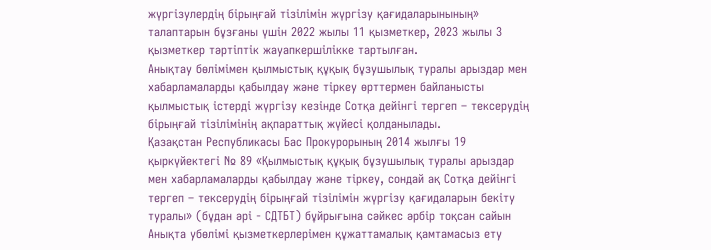жүргізулердің бірыңғай тізілімін жүргізу қағидаларынының» талаптарын бұзғаны үшін 2022 жылы 11 қызметкер, 2023 жылы 3 қызметкер тәртіптік жауапкершілікке тартылған.
Анықтау бөлімімен қылмыстық құқық бұзушылық туралы арыздар мен хабарламаларды қабылдау және тіркеу өрттермен байланысты қылмыстық істерді жүргізу кезінде Сотқа дейінгі тергеп – тексерудің бірыңғай тізілімінің ақпараттық жүйесі қолданылады.
Қазақстан Республикасы Бас Прокурорының 2014 жылғы 19 қыркүйектегі № 89 «Қылмыстық құқық бұзушылық туралы арыздар мен хабарламаларды қабылдау және тіркеу, сондай ақ Сотқа дейінгі тергеп – тексерудің бірыңғай тізілімін жүргізу қағидаларын бекіту туралы» (бұдан әрі - СДТБТ) бұйрығына сәйкес әрбір тоқсан сайын Анықта убөлімі қызметкерлерімен құжаттамалық қамтамасыз ету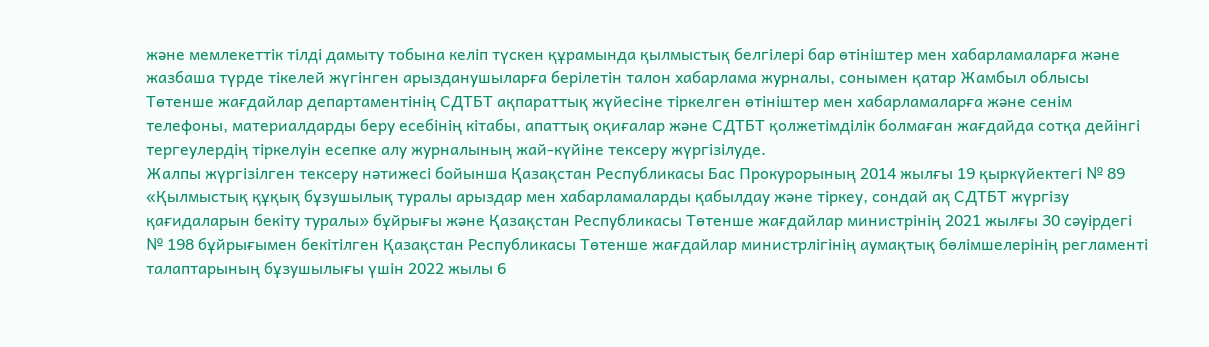және мемлекеттік тілді дамыту тобына келіп түскен құрамында қылмыстық белгілері бар өтініштер мен хабарламаларға және жазбаша түрде тікелей жүгінген арызданушыларға берілетін талон хабарлама журналы, сонымен қатар Жамбыл облысы Төтенше жағдайлар департаментінің СДТБТ ақпараттық жүйесіне тіркелген өтініштер мен хабарламаларға және сенім телефоны, материалдарды беру есебінің кітабы, апаттық оқиғалар және СДТБТ қолжетімділік болмаған жағдайда сотқа дейінгі тергеулердің тіркелуін есепке алу журналының жай-күйіне тексеру жүргізілуде.
Жалпы жүргізілген тексеру нәтижесі бойынша Қазақстан Республикасы Бас Прокурорының 2014 жылғы 19 қыркүйектегі № 89 «Қылмыстық құқық бұзушылық туралы арыздар мен хабарламаларды қабылдау және тіркеу, сондай ақ СДТБТ жүргізу қағидаларын бекіту туралы» бұйрығы және Қазақстан Республикасы Төтенше жағдайлар министрінің 2021 жылғы 30 сәуірдегі № 198 бұйрығымен бекітілген Қазақстан Республикасы Төтенше жағдайлар министрлігінің аумақтық бөлімшелерінің регламенті талаптарының бұзушылығы үшін 2022 жылы 6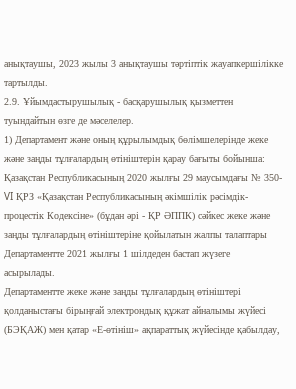анықтаушы, 2023 жылы 3 анықтаушы тәртіптік жауапкершілікке тартылды.
2.9. Ұйымдастырушылық - басқарушылық қызметтен туындайтын өзге де мәселелер.
1) Департамент және оның құрылымдық бөлімшелерінде жеке және заңды тұлғалардың өтініштерін қарау бағыты бойынша:
Қазақстан Республикасының 2020 жылғы 29 маусымдағы № 350-VI ҚРЗ «Қазақстан Республикасының әкімшілік рәсімдік-процестік Кодексіне» (бұдан әрі - ҚР ӘППК) сәйкес жеке және заңды тұлғалардың өтiнiштерiне қойылатын жалпы талаптары Департаментте 2021 жылғы 1 шілдеден бастап жүзеге асырылады.
Департаментте жеке және заңды тұлғалардың өтініштері қолданыстағы бірыңғай электрондық құжат айналымы жүйесі (БЭҚАЖ) мен қатар «Е-өтініш» ақпараттық жүйесінде қабылдау,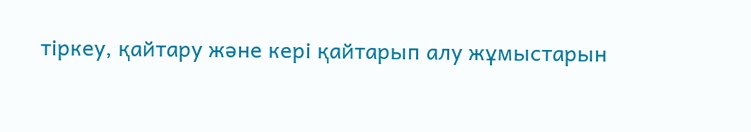тіркеу, қайтару және кері қайтарып алу жұмыстарын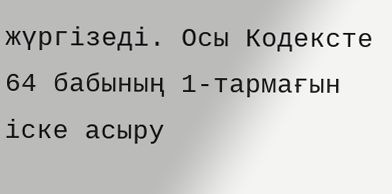жүргізеді. Осы Кодексте 64 бабының 1-тармағын іске асыру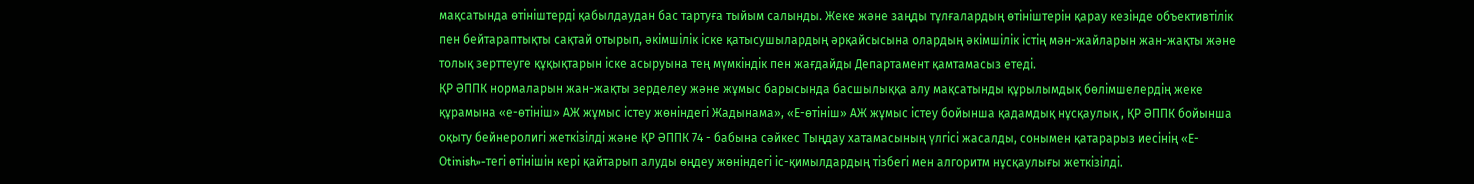мақсатында өтініштерді қабылдаудан бас тартуға тыйым салынды. Жеке және заңды тұлғалардың өтініштерін қарау кезінде объективтілік пен бейтараптықты сақтай отырып, әкімшілік іске қатысушылардың әрқайсысына олардың әкімшілік істің мән-жайларын жан-жақты және толық зерттеуге құқықтарын іске асыруына тең мүмкіндік пен жағдайды Департамент қамтамасыз етеді.
ҚР ӘППК нормаларын жан-жақты зерделеу және жұмыс барысында басшылыққа алу мақсатынды құрылымдық бөлімшелердің жеке құрамына «е-өтініш» АЖ жұмыс істеу жөніндегі Жадынама», «Е-өтініш» АЖ жұмыс істеу бойынша қадамдық нұсқаулық , ҚР ӘППК бойынша оқыту бейнеролигі жеткізілді және ҚР ӘППК 74 - бабына сәйкес Тыңдау хатамасының үлгісі жасалды, сонымен қатарарыз иесінің «Е-Оtinish»-тегі өтінішін кері қайтарып алуды өңдеу жөніндегі іс-қимылдардың тізбегі мен алгоритм нұсқаулығы жеткізілді.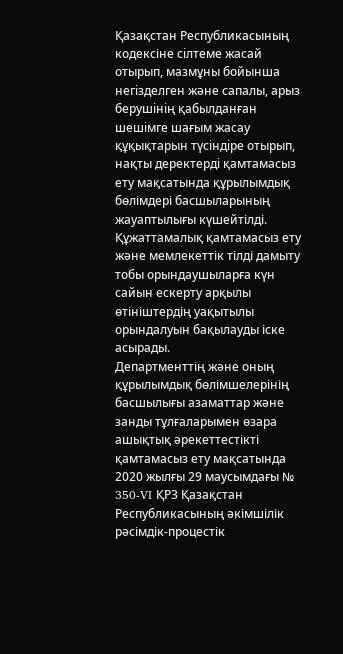Қазақстан Республикасының кодексіне сiлтеме жасай отырып, мазмұны бойынша негiзделген және сапалы, арыз берушiнiң қабылданған шешiмге шағым жасау құқықтарын түсiндiре отырып, нақты деректердi қамтамасыз ету мақсатында құрылымдық бөлімдері басшыларының жауаптылығы күшейтілді.
Құжаттамалық қамтамасыз ету және мемлекеттік тілді дамыту тобы орындаушыларға күн сайын ескерту арқылы өтініштердің уақытылы орындалуын бақылауды іске асырады.
Департменттің және оның құрылымдық бөлімшелерінің басшылығы азаматтар және занды тұлғаларымен өзара ашықтық әрекеттестікті қамтамасыз ету мақсатында 2020 жылғы 29 маусымдағы № 350-VI ҚРЗ Қазақстан Республикасының әкімшілік рәсімдік-процестік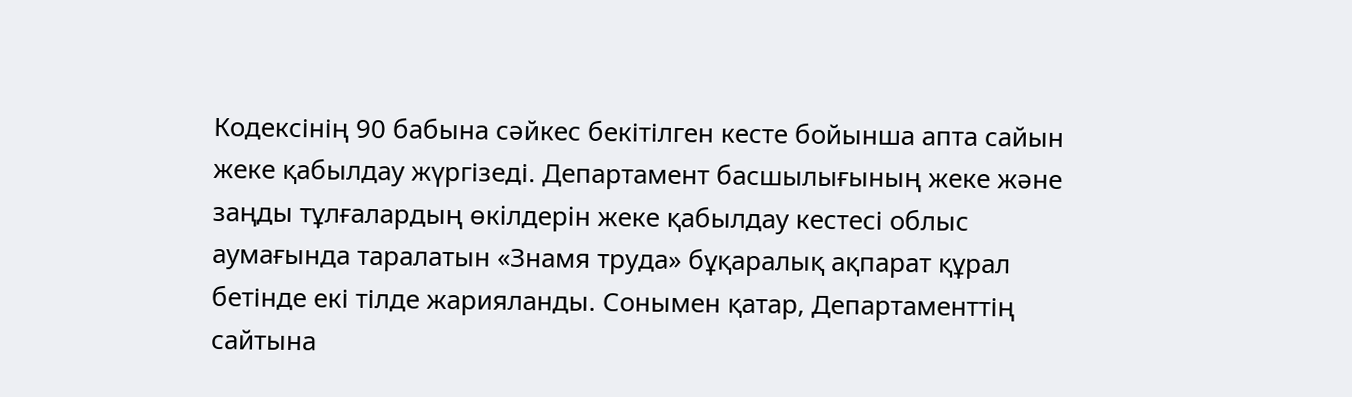Кодексінің 90 бабына сәйкес бекітілген кесте бойынша апта сайын жеке қабылдау жүргізеді. Департамент басшылығының жеке және заңды тұлғалардың өкiлдерiн жеке қабылдау кестесі облыс аумағында таралатын «Знамя труда» бұқаралық ақпарат құрал бетінде екі тілде жарияланды. Сонымен қатар, Департаменттің сайтына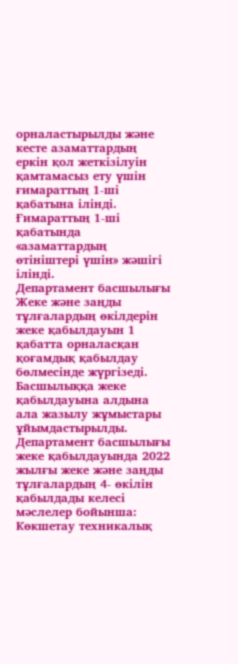орналастырылды және кесте азаматтардың еркін қол жеткiзілуiн қамтамасыз ету үшін ғимараттың 1-ші қабатына ілiнді. Ғимараттың 1-ші қабатында «азаматтардың өтініштері үшін» жәшігі ілінді.
Департамент басшылығы Жеке және заңды тұлғалардың өкілдерін жеке қабылдауын 1 қабатта орналасқан қоғамдық қабылдау бөлмесінде жүргізеді. Басшылыққа жеке қабылдауына алдына ала жазылу жұмыстары ұйымдастырылды.
Департамент басшылығы жеке қабылдауында 2022 жылғы жеке және заңды тұлғалардың 4- өкілін қабылдады келесі мәслелер бойынша: Көкшетау техникалық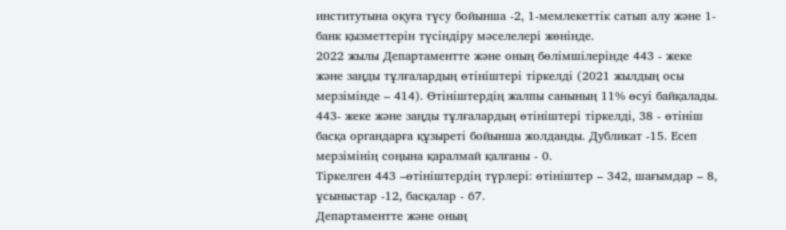институтына оқуға түсу бойынша -2, 1-мемлекеттік сатып алу және 1- банк қызметтерін түсіндіру мәселелері жөнінде.
2022 жылы Департаментте және оның бөлімшілерінде 443 - жеке және заңды тұлғалардың өтініштері тіркелді (2021 жылдың осы мерзімінде – 414). Өтініштердің жалпы санының 11% өсуі байқалады.
443- жеке және заңды тұлғалардың өтініштері тіркелді, 38 - өтініш басқа органдарға құзыреті бойынша жолданды. Дубликат -15. Есеп мерзімінің соңына қаралмай қалғаны - 0.
Тіркелген 443 –өтініштердің түрлері: өтініштер – 342, шағымдар – 8, ұсыныстар -12, басқалар - 67.
Департаментте және оның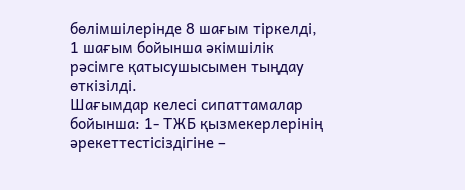бөлімшілерінде 8 шағым тіркелді, 1 шағым бойынша әкімшілік рәсімге қатысушысымен тыңдау өткізілді.
Шағымдар келесі сипаттамалар бойынша: 1- ТЖБ қызмекерлерінің әрекеттестісіздігіне –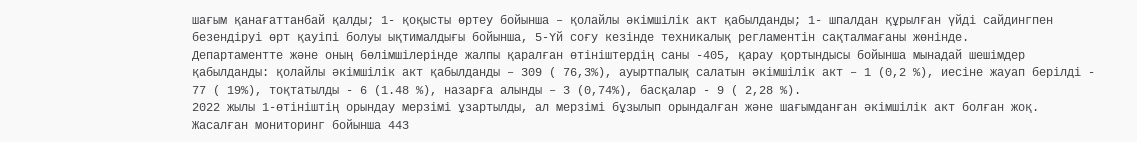шағым қанағаттанбай қалды; 1- қоқысты өртеу бойынша – қолайлы әкімшілік акт қабылданды; 1- шпалдан құрылған үйді сайдингпен безендіруі өрт қауіпі болуы ықтималдығы бойынша, 5-Үй соғу кезінде техникалық регламентін сақталмағаны жөнінде.
Департаментте және оның бөлімшілерінде жалпы қаралған өтініштердің саны -405, қарау қортындысы бойынша мынадай шешімдер қабылданды: қолайлы әкімшілік акт қабылданды – 309 ( 76,3%), ауыртпалық салатын әкімшілік акт – 1 (0,2 %), иесіне жауап берілді - 77 ( 19%), тоқтатылды - 6 (1.48 %), назарға алынды – 3 (0,74%), басқалар - 9 ( 2,28 %).
2022 жылы 1-өтініштің орындау мерзімі ұзартылды, ал мерзімі бұзылып орындалған және шағымданған әкімшілік акт болған жоқ.
Жасалған мониторинг бойынша 443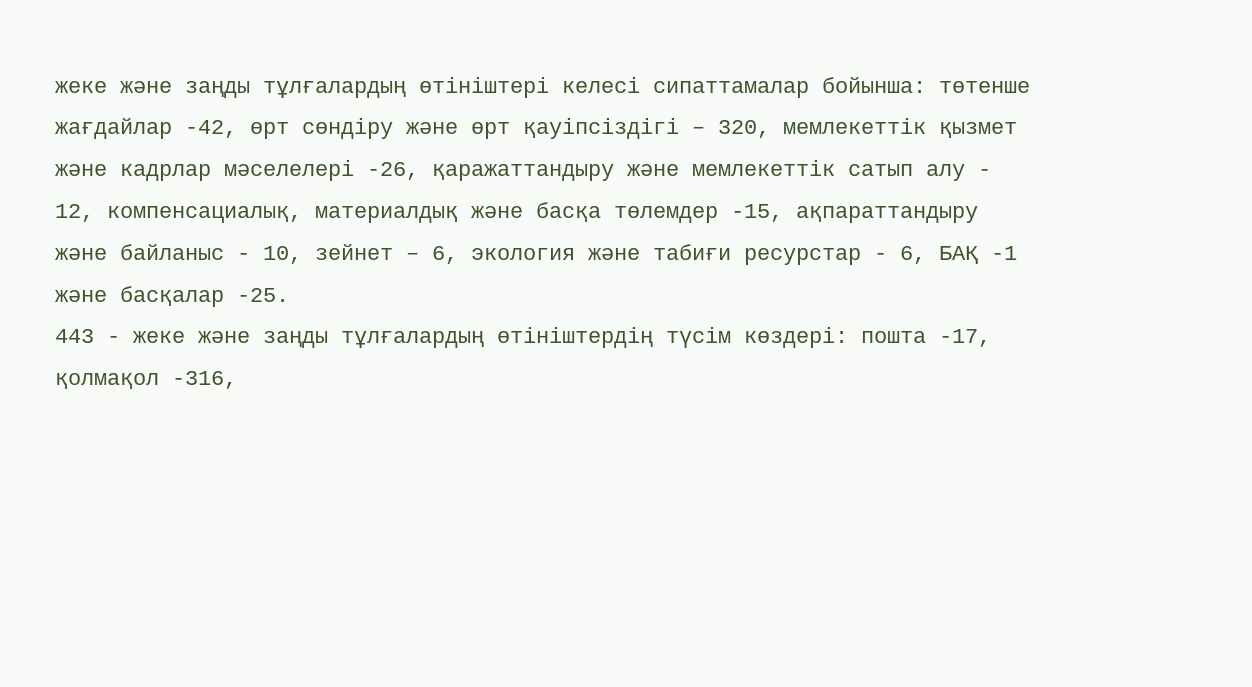жеке және заңды тұлғалардың өтініштері келесі сипаттамалар бойынша: төтенше жағдайлар -42, өрт сөндіру және өрт қауіпсіздігі – 320, мемлекеттік қызмет және кадрлар мәселелері -26, қаражаттандыру және мемлекеттік сатып алу - 12, компенсациалық, материалдық және басқа төлемдер -15, ақпараттандыру және байланыс - 10, зейнет – 6, экология және табиғи ресурстар - 6, БАҚ -1 және басқалар -25.
443 - жеке және заңды тұлғалардың өтініштердің түсім көздері: пошта -17, қолмақол -316,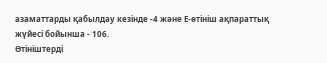азаматтарды қабылдау кезінде -4 және Е-өтініш ақпараттық жүйесі бойынша - 106.
Өтініштерді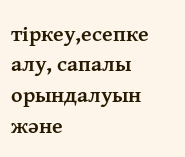тіркеу,есепке алу, сапалы орындалуын және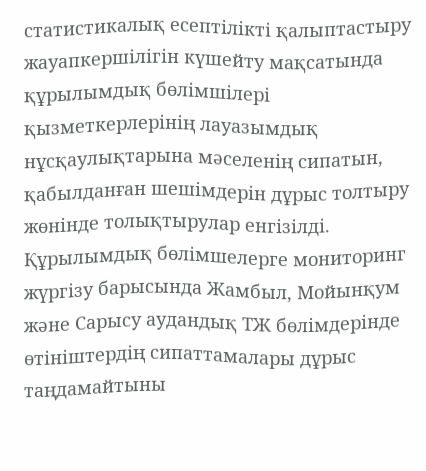статистикалық есептілікті қалыптастыру жауапкершілігін күшейту мақсатында құрылымдық бөлімшілері қызметкерлерінің лауазымдық нұсқаулықтарына мәселенің сипатын, қабылданған шешімдерін дұрыс толтыру жөнінде толықтырулар енгізілді.
Құрылымдық бөлімшелерге мониторинг жүргізу барысында Жамбыл, Мойынқум және Сарысу аудандық ТЖ бөлімдерінде өтініштердің сипаттамалары дұрыс таңдамайтыны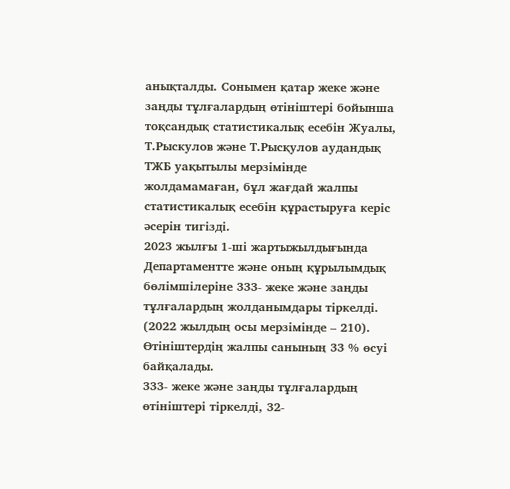анықталды. Сонымен қатар жеке және заңды тұлғалардың өтініштері бойынша тоқсандық статистикалық есебін Жуалы, Т.Рыскулов және Т.Рысқулов аудандық ТЖБ уақытылы мерзімінде жолдамамаған, бұл жағдай жалпы статистикалық есебін құрастыруға керіс әсерін тигізді.
2023 жылғы 1-ші жартыжылдығында Департаментте және оның құрылымдық бөлімшілеріне 333- жеке және заңды тұлғалардың жолданымдары тіркелді. (2022 жылдың осы мерзімінде – 210). Өтініштердің жалпы санының 33 % өсуі байқалады.
333- жеке және заңды тұлғалардың өтініштері тіркелді, 32-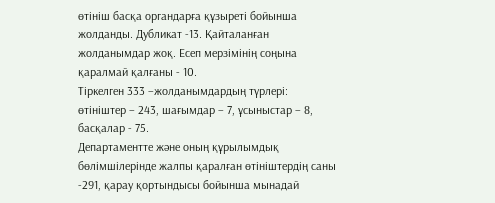өтініш басқа органдарға құзыреті бойынша жолданды. Дубликат -13. Қайталанған жолданымдар жоқ. Есеп мерзімінің соңына қаралмай қалғаны - 10.
Тіркелген 333 –жолданымдардың түрлері: өтініштер – 243, шағымдар – 7, ұсыныстар – 8, басқалар - 75.
Департаментте және оның құрылымдық бөлімшілерінде жалпы қаралған өтініштердің саны -291, қарау қортындысы бойынша мынадай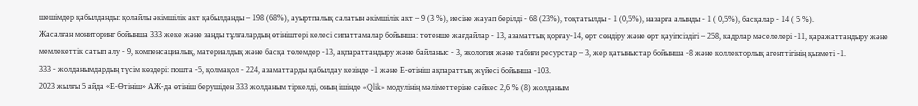шешімдер қабылданды: қолайлы әкімшілік акт қабылданды – 198 (68%), ауыртпалық салатын әкімшілік акт – 9 (3 %), иесіне жауап берілді - 68 (23%), тоқтатылды - 1 (0,5%), назарға алынды - 1 ( 0,5%), басқалар - 14 ( 5 %).
Жасалған мониторинг бойынша 333 жеке және заңды тұлғалардың өтініштері келесі сипаттамалар бойынша: төтенше жағдайлар - 13, азаматтық қорғау-14, өрт сөндіру және өрт қауіпсіздігі – 258, кадрлар мәселелері -11, қаражаттандыру және мемлекеттік сатып алу - 9, компенсациалық, материалдық және басқа төлемдер -13, ақпараттандыру және байланыс - 3, экология және табиғи ресурстар – 3, жер қатыныстар бойынша -8 және коллекторлық агенттігінің қызметі -1.
333 - жолданымдардың түсім көздері: пошта -5, қолмақол - 224, азаматтарды қабылдау кезінде -1 және Е-өтініш ақпараттық жүйесі бойынша -103.
2023 жылғы 5 айда «Е-Өтініш» АЖ-да өтініш берушіден 333 жолданым тіркелді, оның ішінде «Qlik» модулінің мәліметтеріне сәйкес 2,6 % (8) жолданым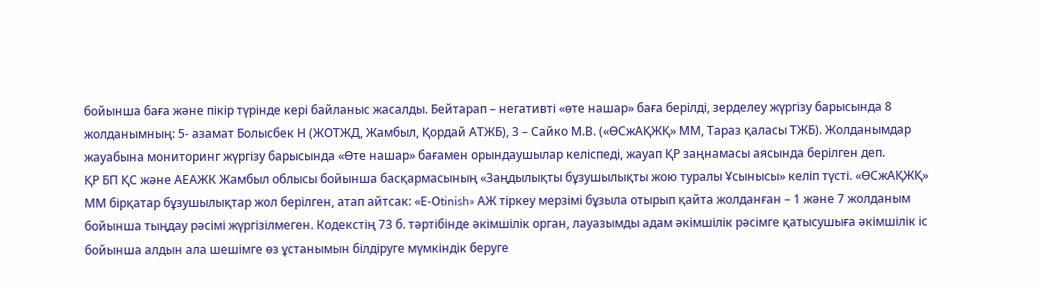бойынша баға және пікір түрінде кері байланыс жасалды. Бейтарап – негативті «өте нашар» баға берілді, зерделеу жүргізу барысында 8 жолданымның: 5- азамат Болысбек Н (ЖОТЖД, Жамбыл, Қордай АТЖБ), 3 – Сайко М.В. («ӨСжАҚЖҚ» ММ, Тараз қаласы ТЖБ). Жолданымдар жауабына мониторинг жүргізу барысында «Өте нашар» бағамен орындаушылар келіспеді, жауап ҚР заңнамасы аясында берілген деп.
ҚР БП ҚС және АЕАЖК Жамбыл облысы бойынша басқармасының «Заңдылықты бұзушылықты жою туралы Ұсынысы» келіп түсті. «ӨСжАҚЖҚ» ММ бірқатар бұзушылықтар жол берілген, атап айтсак: «Е-Оtinish» АЖ тіркеу мерзімі бұзыла отырып қайта жолданған – 1 және 7 жолданым бойынша тыңдау рәсімі жүргізілмеген. Кодекстің 73 б. тәртібінде әкімшілік орган, лауазымды адам әкімшілік рәсімге қатысушыға әкімшілік іс бойынша алдын ала шешімге өз ұстанымын білдіруге мүмкіндік беруге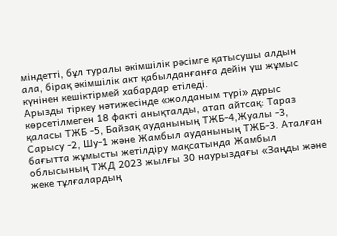міндетті, бұл туралы әкімшілік рәсімге қатысушы алдын ала, бірақ әкімшілік акт қабылданғанға дейін үш жұмыс күнінен кешіктірмей хабардар етіледі.
Арызды тіркеу нәтижесінде «жолданым түрі» дұрыс көрсетілмеген 18 факті анықталды, атап айтсақ: Тараз қаласы ТЖБ -5, Байзақ ауданының ТЖБ-4,Жуалы -3, Сарысу -2, Шу-1 және Жамбыл ауданының ТЖБ-3. Аталған бағытта жұмысты жетілдіру мақсатында Жамбыл облысының ТЖД 2023 жылғы 30 наурыздағы «Заңды және жеке тұлғалардың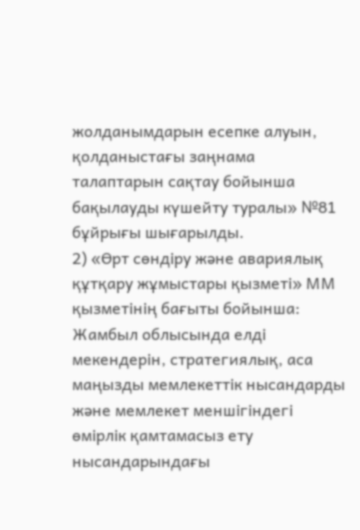жолданымдарын есепке алуын, қолданыстағы заңнама талаптарын сақтау бойынша бақылауды күшейту туралы» №81 бұйрығы шығарылды.
2) «Өрт сөндіру және авариялық құтқару жұмыстары қызметі» ММ қызметінің бағыты бойынша:
Жамбыл облысында елді мекендерін, стратегиялық, аса маңызды мемлекеттік нысандарды және мемлекет меншігіндегі өмірлік қамтамасыз ету нысандарындағы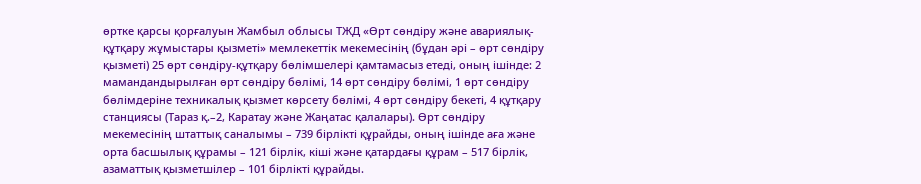өртке қарсы қорғалуын Жамбыл облысы ТЖД «Өрт сөндіру және авариялық-құтқару жұмыстары қызметі» мемлекеттік мекемесінің (бұдан әрі – өрт сөндіру қызметі) 25 өрт сөндіру-құтқару бөлімшелері қамтамасыз етеді, оның ішінде: 2 мамандандырылған өрт сөндіру бөлімі, 14 өрт сөндіру бөлімі, 1 өрт сөндіру бөлімдеріне техникалық қызмет көрсету бөлімі, 4 өрт сөндіру бекеті, 4 құтқару станциясы (Тараз қ.–2, Каратау және Жаңатас қалалары). Өрт сөндіру мекемесінің штаттық саналымы – 739 бірлікті құрайды, оның ішінде аға және орта басшылық құрамы – 121 бірлік, кіші және қатардағы құрам – 517 бірлік, азаматтық қызметшілер – 101 бірлікті құрайды.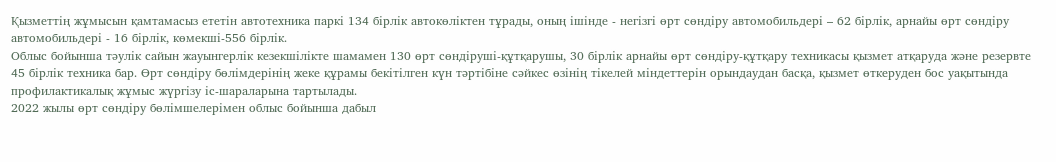Қызметтің жұмысын қамтамасыз ететін автотехника паркі 134 бірлік автокөліктен тұрады, оның ішінде - негізгі өрт сөндіру автомобильдері – 62 бірлік, арнайы өрт сөндіру автомобильдері - 16 бірлік, көмекші-556 бірлік.
Облыс бойынша тәулік сайын жауынгерлік кезекшілікте шамамен 130 өрт сөндіруші-құтқарушы, 30 бірлік арнайы өрт сөндіру-құтқару техникасы қызмет атқаруда және резервте 45 бірлік техника бар. Өрт сөндіру бөлімдерінің жеке құрамы бекітілген күн тәртібіне сәйкес өзінің тікелей міндеттерін орындаудан басқа, қызмет өткеруден бос уақытында профилактикалық жұмыс жүргізу іс-шараларына тартылады.
2022 жылы өрт сөндіру бөлімшелерімен облыс бойынша дабыл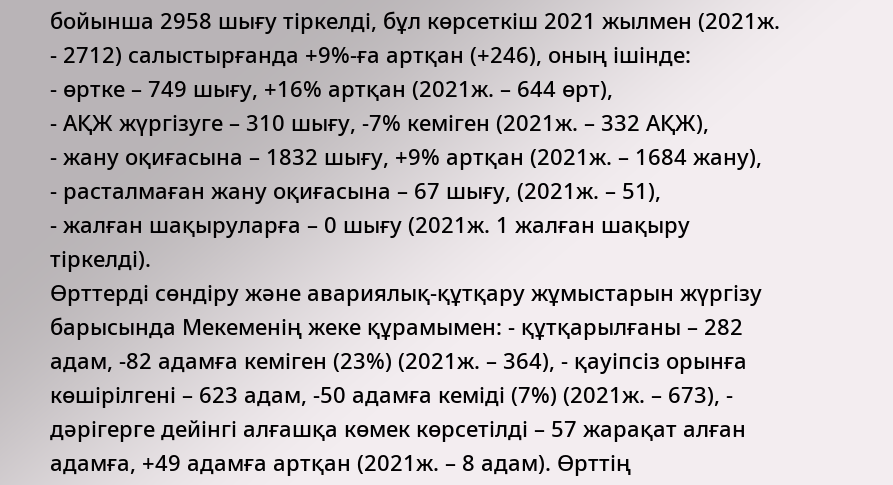бойынша 2958 шығу тіркелді, бұл көрсеткіш 2021 жылмен (2021ж. - 2712) салыстырғанда +9%-ға артқан (+246), оның ішінде:
- өртке – 749 шығу, +16% артқан (2021ж. – 644 өрт),
- АҚЖ жүргізуге – 310 шығу, -7% кеміген (2021ж. – 332 АҚЖ),
- жану оқиғасына – 1832 шығу, +9% артқан (2021ж. – 1684 жану),
- расталмаған жану оқиғасына – 67 шығу, (2021ж. – 51),
- жалған шақыруларға – 0 шығу (2021ж. 1 жалған шақыру тіркелді).
Өрттерді сөндіру және авариялық-құтқару жұмыстарын жүргізу барысында Мекеменің жеке құрамымен: - құтқарылғаны – 282 адам, -82 адамға кеміген (23%) (2021ж. – 364), - қауіпсіз орынға көшірілгені – 623 адам, -50 адамға кеміді (7%) (2021ж. – 673), - дәрігерге дейінгі алғашқа көмек көрсетілді – 57 жарақат алған адамға, +49 адамға артқан (2021ж. – 8 адам). Өрттің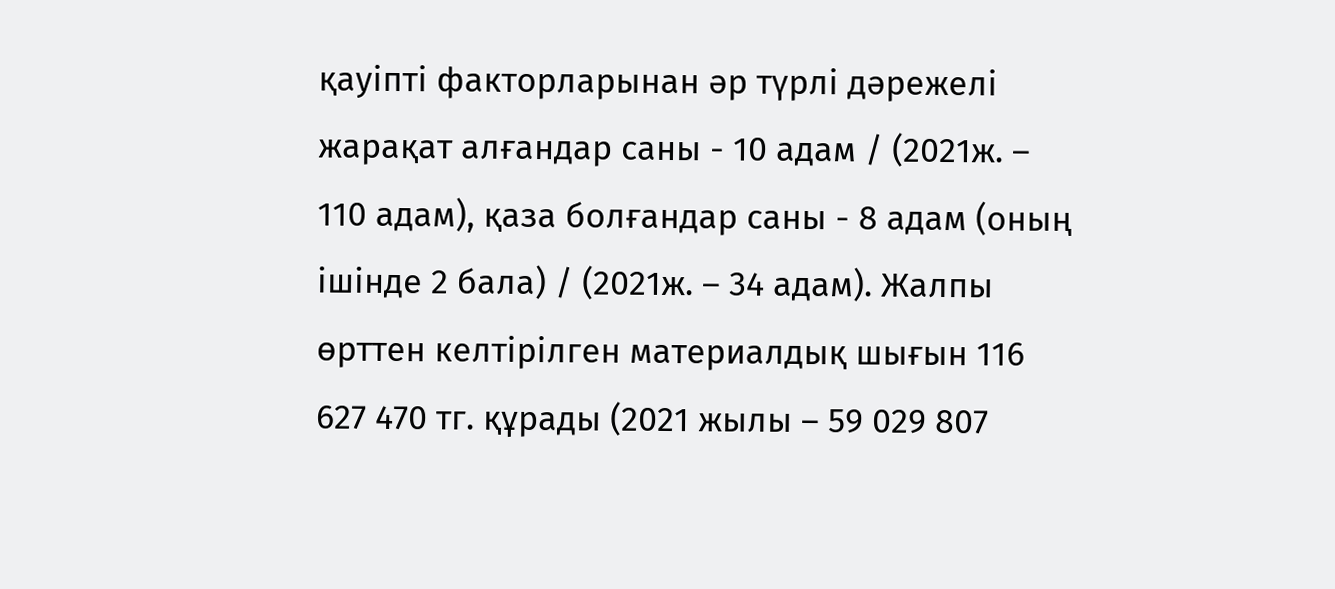қауіпті факторларынан әр түрлі дәрежелі жарақат алғандар саны - 10 адам / (2021ж. – 110 адам), қаза болғандар саны - 8 адам (оның ішінде 2 бала) / (2021ж. – 34 адам). Жалпы өрттен келтірілген материалдық шығын 116 627 470 тг. құрады (2021 жылы – 59 029 807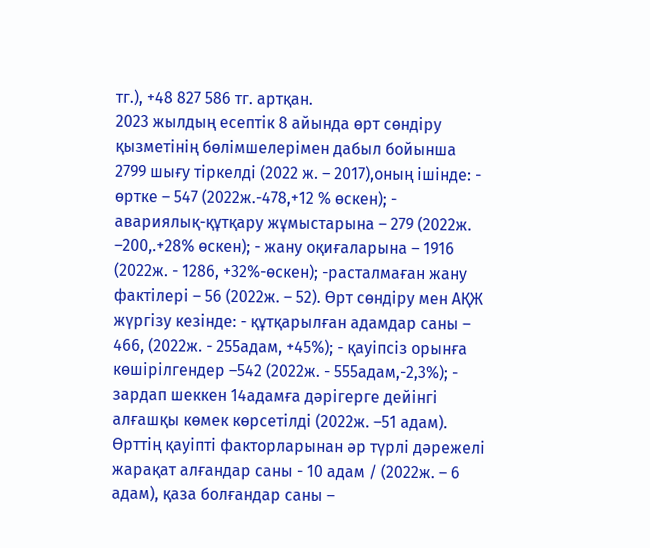тг.), +48 827 586 тг. артқан.
2023 жылдың есептік 8 айында өрт сөндіру қызметінің бөлімшелерімен дабыл бойынша 2799 шығу тіркелді (2022 ж. – 2017),оның ішінде: - өртке – 547 (2022ж.-478,+12 % өскен); - авариялық-құтқару жұмыстарына – 279 (2022ж. –200,.+28% өскен); - жану оқиғаларына – 1916 (2022ж. - 1286, +32%-өскен); -расталмаған жану фактілері – 56 (2022ж. – 52). Өрт сөндіру мен АҚЖ жүргізу кезінде: - құтқарылған адамдар саны – 466, (2022ж. - 255адам, +45%); - қауіпсіз орынға көшірілгендер –542 (2022ж. - 555адам,-2,3%); - зардап шеккен 14адамға дәрігерге дейінгі алғашқы көмек көрсетілді (2022ж. –51 адам). Өрттің қауіпті факторларынан әр түрлі дәрежелі жарақат алғандар саны - 10 адам / (2022ж. – 6 адам), қаза болғандар саны –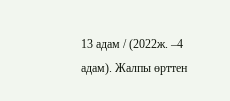13 адам / (2022ж. –4 адам). Жалпы өрттен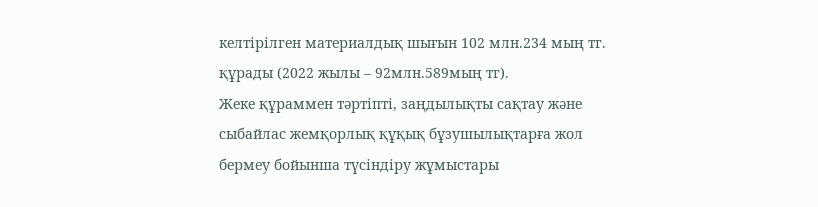келтірілген материалдық шығын 102 млн.234 мың тг. құрады (2022 жылы – 92млн.589мың тг).
Жеке құраммен тәртіпті, заңдылықты сақтау және сыбайлас жемқорлық құқық бұзушылықтарға жол бермеу бойынша түсіндіру жұмыстары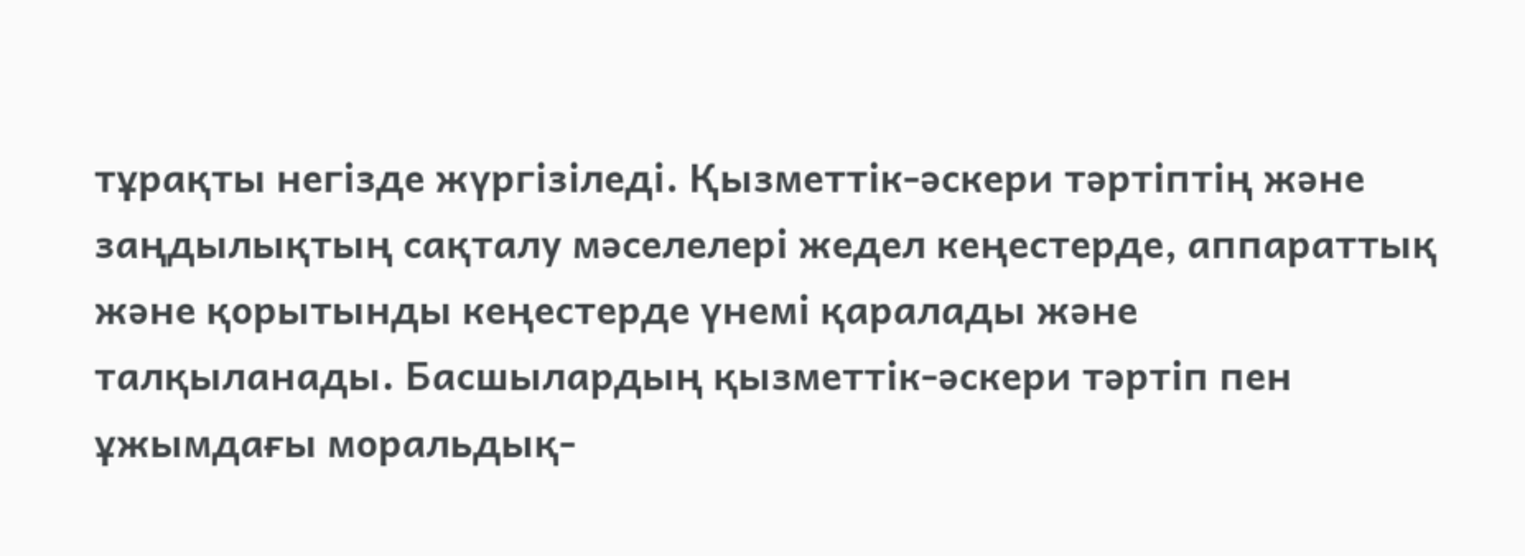тұрақты негізде жүргізіледі. Қызметтік-әскери тәртіптің және заңдылықтың сақталу мәселелері жедел кеңестерде, аппараттық және қорытынды кеңестерде үнемі қаралады және талқыланады. Басшылардың қызметтік-әскери тәртіп пен ұжымдағы моральдық-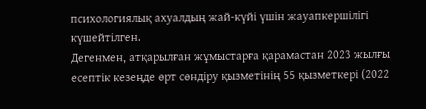психологиялық ахуалдың жай-күйі үшін жауапкершілігі күшейтілген.
Дегенмен, атқарылған жұмыстарға қарамастан 2023 жылғы есептік кезеңде өрт сөндіру қызметінің 55 қызметкері (2022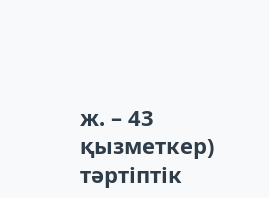ж. – 43 қызметкер) тәртіптік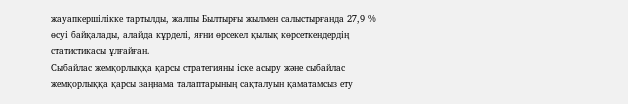жауапкершілікке тартылды, жалпы Былтырғы жылмен салыстырғанда 27,9 % өсуі байқалады, алайда кұрделі, яғни өрсекел қылық көрсеткендердің статистикасы ұлғайған.
Сыбайлас жемқорлыққа қарсы стратегияны іске асыру және сыбайлас жемқорлыққа қарсы заңнама талаптарының сақталуын қаматамсыз ету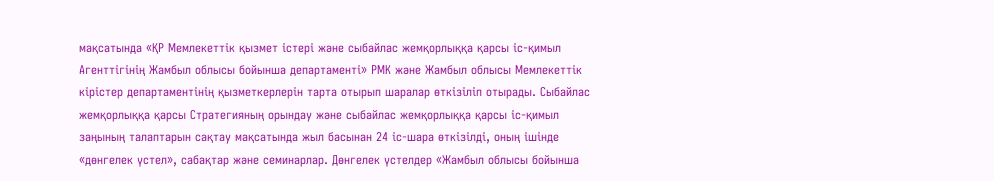мақсатында «ҚР Мемлекеттік қызмет істері және сыбайлас жемқорлыққа қарсы іс-қимыл Агенттігінің Жамбыл облысы бойынша департаменті» РМК және Жамбыл облысы Мемлекеттік кірістер департаментінің қызметкерлерін тарта отырып шаралар өткізіліп отырады. Сыбайлас жемқорлыққа қарсы Стратегияның орындау және сыбайлас жемқорлыққа қарсы іс-қимыл заңының талаптарын сақтау мақсатында жыл басынан 24 іс-шара өткізілді, оның ішінде «дөнгелек үстел», сабақтар және семинарлар. Дөнгелек үстелдер «Жамбыл облысы бойынша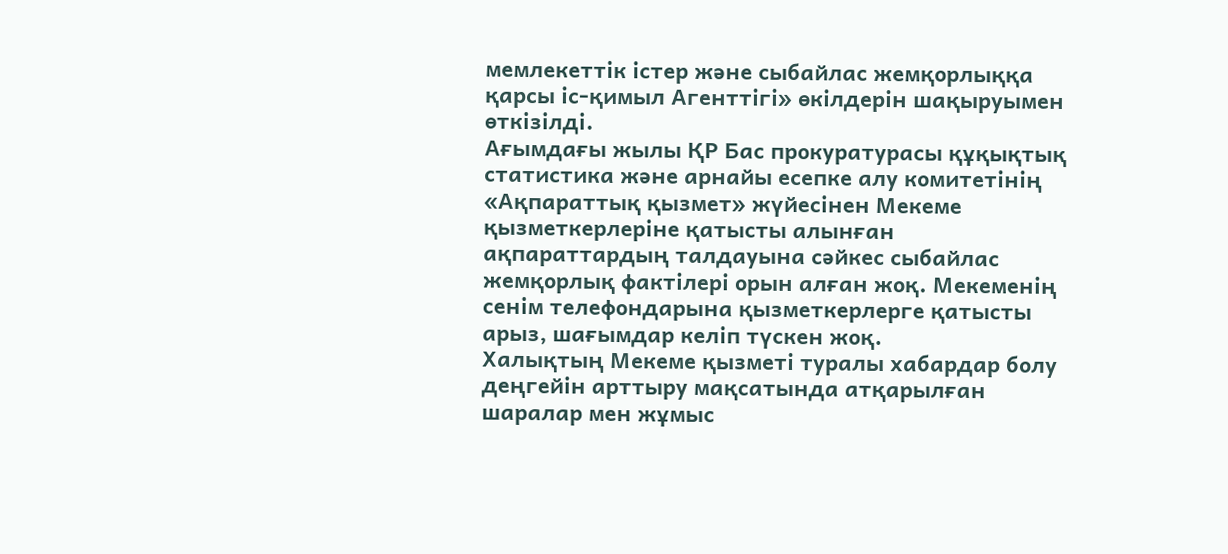мемлекеттік істер және сыбайлас жемқорлыққа қарсы іс-қимыл Агенттігі» өкілдерін шақыруымен өткізілді.
Ағымдағы жылы ҚР Бас прокуратурасы құқықтық статистика және арнайы есепке алу комитетінің «Ақпараттық қызмет» жүйесінен Мекеме қызметкерлеріне қатысты алынған ақпараттардың талдауына сәйкес сыбайлас жемқорлық фактілері орын алған жоқ. Мекеменің сенім телефондарына қызметкерлерге қатысты арыз, шағымдар келіп түскен жоқ.
Халықтың Мекеме қызметі туралы хабардар болу деңгейін арттыру мақсатында атқарылған шаралар мен жұмыс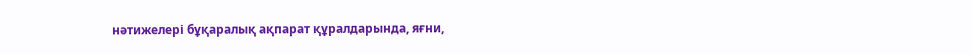нәтижелері бұқаралық ақпарат құралдарында, яғни,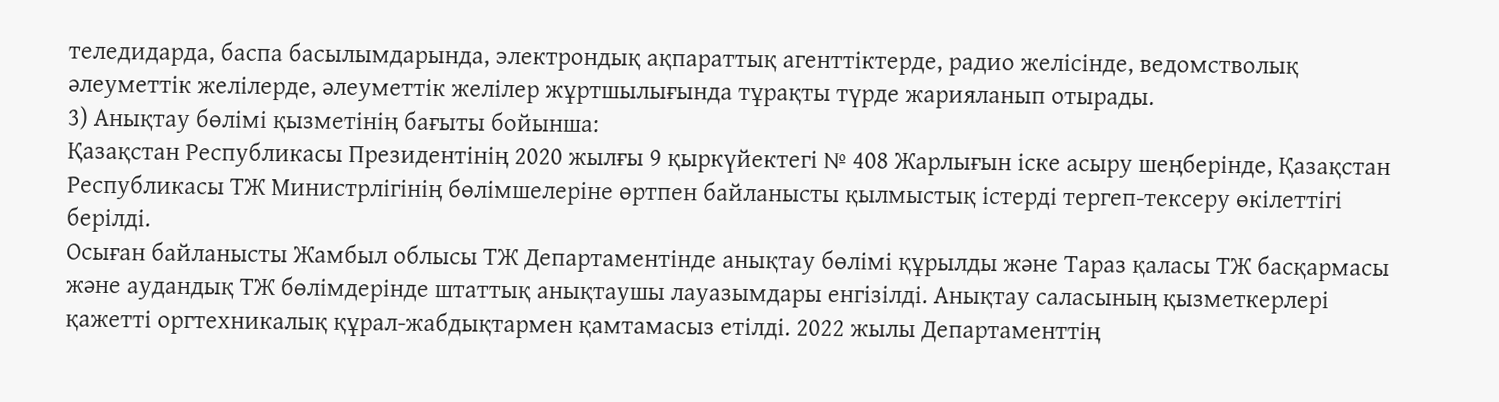теледидарда, баспа басылымдарында, электрондық ақпараттық агенттіктерде, радио желісінде, ведомстволық әлеуметтік желілерде, әлеуметтік желілер жұртшылығында тұрақты түрде жарияланып отырады.
3) Анықтау бөлімі қызметінің бағыты бойынша:
Қазақстан Республикасы Президентінің 2020 жылғы 9 қыркүйектегі № 408 Жарлығын іске асыру шеңберінде, Қазақстан Республикасы ТЖ Министрлігінің бөлімшелеріне өртпен байланысты қылмыстық істерді тергеп-тексеру өкілеттігі берілді.
Осыған байланысты Жамбыл облысы ТЖ Департаментінде анықтау бөлімі құрылды және Тараз қаласы ТЖ басқармасы және аудандық ТЖ бөлімдерінде штаттық анықтаушы лауазымдары енгізілді. Анықтау саласының қызметкерлері қажетті оргтехникалық құрал-жабдықтармен қамтамасыз етілді. 2022 жылы Департаменттің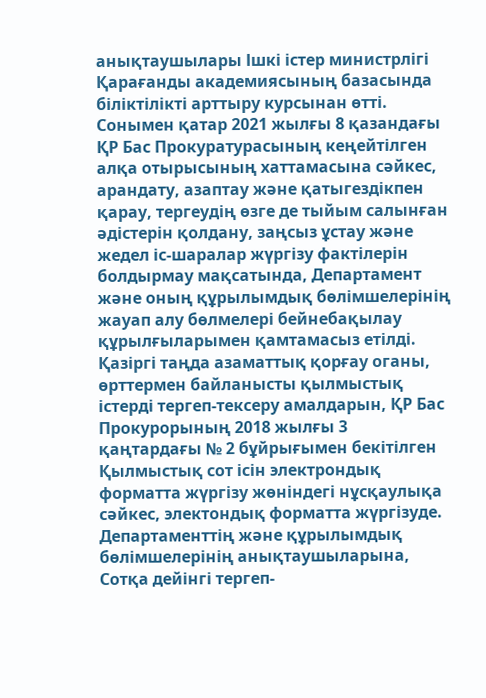анықтаушылары Ішкі істер министрлігі Қарағанды академиясының базасында біліктілікті арттыру курсынан өтті.
Сонымен қатар 2021 жылғы 8 қазандағы ҚР Бас Прокуратурасының кеңейтілген алқа отырысының хаттамасына сәйкес, арандату, азаптау және қатыгездікпен қарау, тергеудің өзге де тыйым салынған әдістерін қолдану, заңсыз ұстау және жедел іс-шаралар жүргізу фактілерін болдырмау мақсатында, Департамент және оның құрылымдық бөлімшелерінің жауап алу бөлмелері бейнебақылау құрылғыларымен қамтамасыз етілді.
Қазіргі таңда азаматтық қорғау оганы, өрттермен байланысты қылмыстық істерді тергеп-тексеру амалдарын, ҚР Бас Прокурорының 2018 жылғы 3 қаңтардағы № 2 бұйрығымен бекітілген Қылмыстық сот ісін электрондық форматта жүргізу жөніндегі нұсқаулықа сәйкес, электондық форматта жүргізуде.
Департаменттің және құрылымдық бөлімшелерінің анықтаушыларына, Сотқа дейінгі тергеп-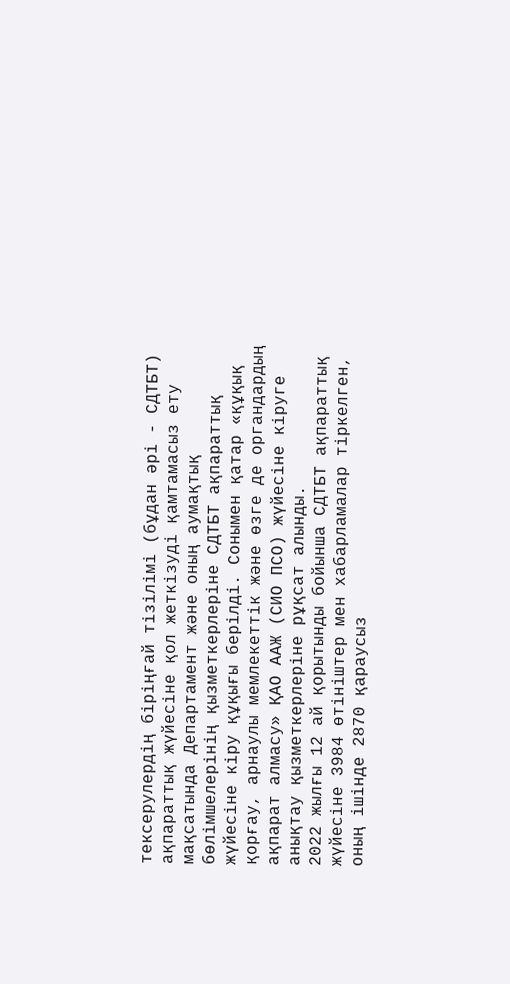тексерулердің біріңғай тізілімі (бұдан әрі - СДТБТ) ақпараттық жүйесіне қол жеткізуді қамтамасыз ету мақсатында Департамент және оның аумақтық бөлімшелерінің қызметкерлеріне СДТБТ ақпараттық жүйесіне кіру құқығы берілді. Сонымен қатар «құқық қорғау, арнаулы мемлекеттік және өзге де органдардың ақпарат алмасу» ҚАО ААЖ (СИО ПСО) жүйесіне кіруге анықтау қызметкерлеріне рұқсат алынды.
2022 жылғы 12 ай қорытынды бойынша СДТБТ ақпараттық жүйесіне 3984 өтініштер мен хабарламалар тіркелген, оның ішінде 2870 қараусыз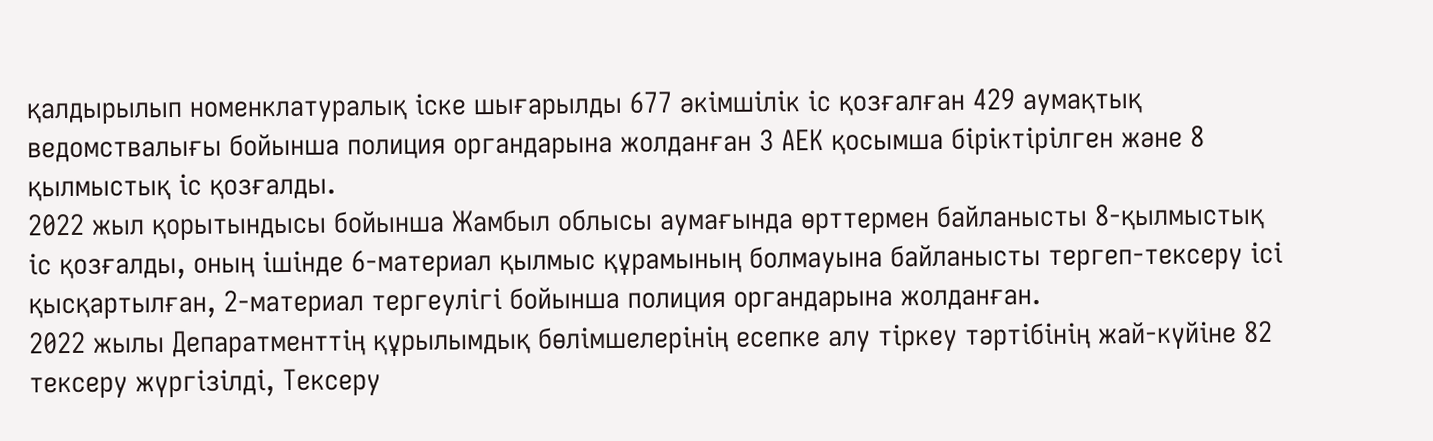қалдырылып номенклатуралық іске шығарылды 677 әкімшілік іс қозғалған 429 аумақтық ведомствалығы бойынша полиция органдарына жолданған 3 АЕК қосымша біріктірілген және 8 қылмыстық іс қозғалды.
2022 жыл қорытындысы бойынша Жамбыл облысы аумағында өрттермен байланысты 8-қылмыстық іс қозғалды, оның ішінде 6-материал қылмыс құрамының болмауына байланысты тергеп-тексеру ісі қысқартылған, 2-материал тергеулігі бойынша полиция органдарына жолданған.
2022 жылы Депаратменттің құрылымдық бөлімшелерінің есепке алу тіркеу тәртібінің жай-күйіне 82 тексеру жүргізілді, Тексеру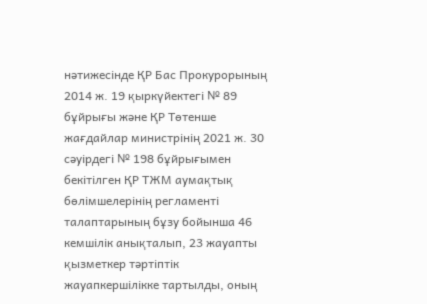нәтижесінде ҚР Бас Прокурорының 2014 ж. 19 қыркүйектегі № 89 бұйрығы және ҚР Төтенше жағдайлар министрінің 2021 ж. 30 сәуірдегі № 198 бұйрығымен бекітілген ҚР ТЖМ аумақтық бөлімшелерінің регламенті талаптарының бұзу бойынша 46 кемшілік анықталып, 23 жауапты қызметкер тәртіптік жауапкершілікке тартылды, оның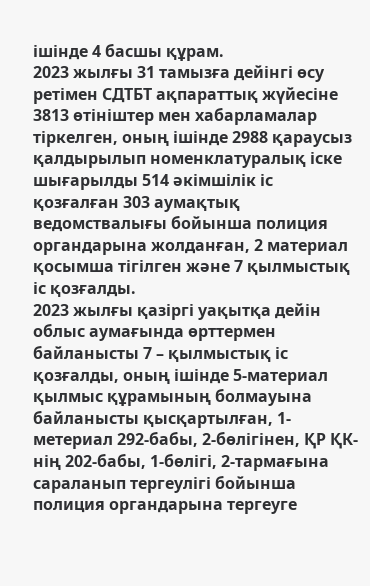ішінде 4 басшы құрам.
2023 жылғы 31 тамызға дейінгі өсу ретімен СДТБТ ақпараттық жүйесіне 3813 өтініштер мен хабарламалар тіркелген, оның ішінде 2988 қараусыз қалдырылып номенклатуралық іске шығарылды 514 әкімшілік іс қозғалған 303 аумақтық ведомствалығы бойынша полиция органдарына жолданған, 2 материал қосымша тігілген және 7 қылмыстық іс қозғалды.
2023 жылғы қазіргі уақытқа дейін облыс аумағында өрттермен байланысты 7 – қылмыстық іс қозғалды, оның ішінде 5-материал қылмыс құрамының болмауына байланысты қысқартылған, 1-метериал 292-бабы, 2-бөлігінен, ҚР ҚК-нің 202-бабы, 1-бөлігі, 2-тармағына сараланып тергеулігі бойынша полиция органдарына тергеуге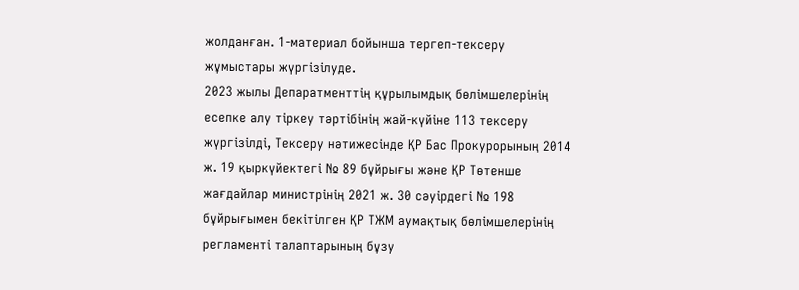жолданған. 1-материал бойынша тергеп-тексеру жұмыстары жүргізілуде.
2023 жылы Депаратменттің құрылымдық бөлімшелерінің есепке алу тіркеу тәртібінің жай-күйіне 113 тексеру жүргізілді, Тексеру нәтижесінде ҚР Бас Прокурорының 2014 ж. 19 қыркүйектегі № 89 бұйрығы және ҚР Төтенше жағдайлар министрінің 2021 ж. 30 сәуірдегі № 198 бұйрығымен бекітілген ҚР ТЖМ аумақтық бөлімшелерінің регламенті талаптарының бұзу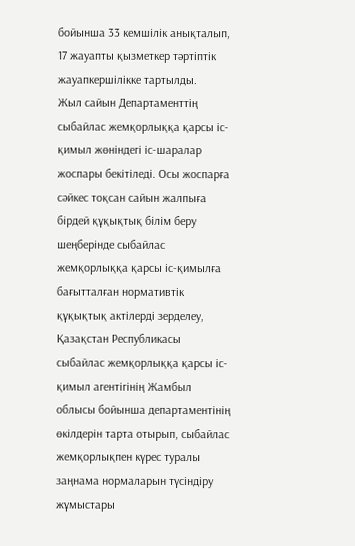бойынша 33 кемшілік анықталып, 17 жауапты қызметкер тәртіптік жауапкершілікке тартылды.
Жыл сайын Департаменттің сыбайлас жемқорлыққа қарсы іс-қимыл жөніндегі іс-шаралар жоспары бекітіледі. Осы жоспарға сәйкес тоқсан сайын жалпыға бірдей құқықтық білім беру шеңберінде сыбайлас жемқорлыққа қарсы іс-қимылға бағытталған нормативтік құқықтық актілерді зерделеу, Қазақстан Республикасы сыбайлас жемқорлыққа қарсы іс-қимыл агентігінің Жамбыл облысы бойынша департаментінің өкілдерін тарта отырып, сыбайлас жемқорлықпен күрес туралы заңнама нормаларын түсіндіру жұмыстары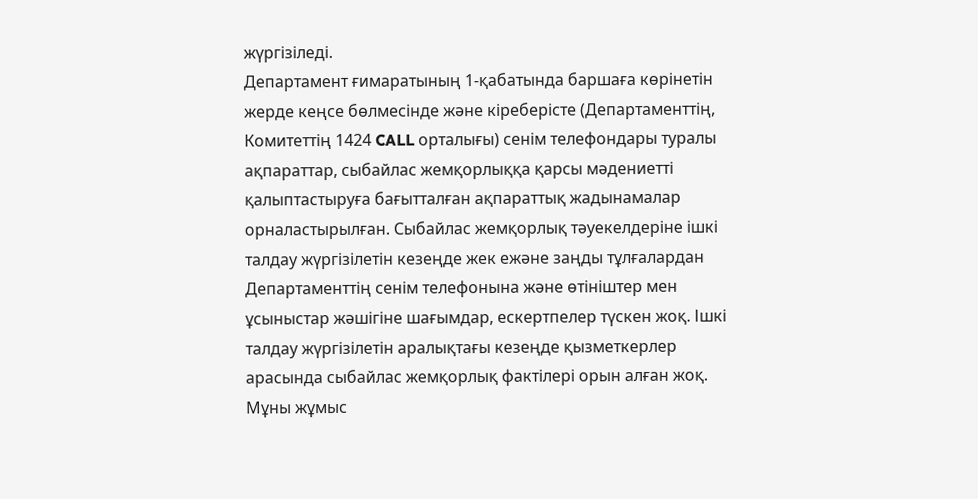жүргізіледі.
Департамент ғимаратының 1-қабатында баршаға көрінетін жерде кеңсе бөлмесінде және кіреберісте (Департаменттің, Комитеттің 1424 CALL орталығы) сенім телефондары туралы ақпараттар, сыбайлас жемқорлыққа қарсы мәдениетті қалыптастыруға бағытталған ақпараттық жадынамалар орналастырылған. Сыбайлас жемқорлық тәуекелдеріне ішкі талдау жүргізілетін кезеңде жек ежәне заңды тұлғалардан Департаменттің сенім телефонына және өтініштер мен ұсыныстар жәшігіне шағымдар, ескертпелер түскен жоқ. Ішкі талдау жүргізілетін аралықтағы кезеңде қызметкерлер арасында сыбайлас жемқорлық фактілері орын алған жоқ. Мұны жұмыс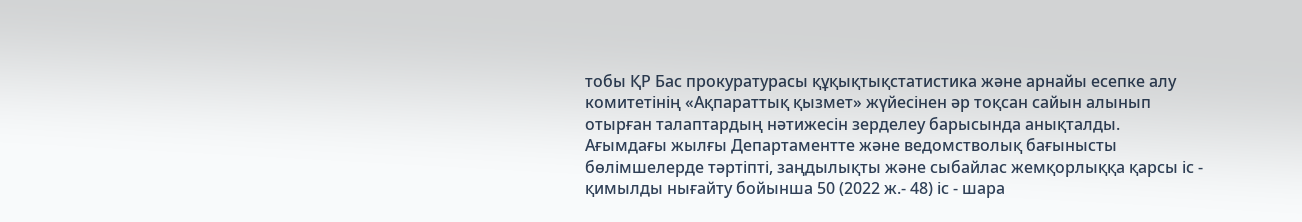тобы ҚР Бас прокуратурасы құқықтықстатистика және арнайы есепке алу комитетінің «Ақпараттық қызмет» жүйесінен әр тоқсан сайын алынып отырған талаптардың нәтижесін зерделеу барысында анықталды.
Ағымдағы жылғы Департаментте және ведомстволық бағынысты бөлімшелерде тәртіпті, заңдылықты және сыбайлас жемқорлыққа қарсы іс - қимылды нығайту бойынша 50 (2022 ж.- 48) іс - шара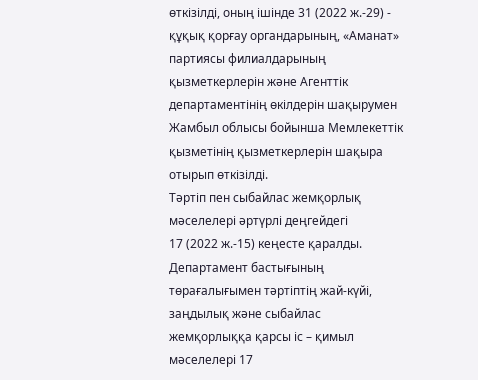өткізілді, оның ішінде 31 (2022 ж.-29) - құқық қорғау органдарының, «Аманат» партиясы филиалдарының қызметкерлерін және Агенттік департаментінің өкілдерін шақырумен Жамбыл облысы бойынша Мемлекеттік қызметінің қызметкерлерін шақыра отырып өткізілді.
Тәртіп пен сыбайлас жемқорлық мәселелері әртүрлі деңгейдегі
17 (2022 ж.-15) кеңесте қаралды. Департамент бастығының төрағалығымен тәртіптің жай-күйі, заңдылық және сыбайлас жемқорлыққа қарсы іс – қимыл мәселелері 17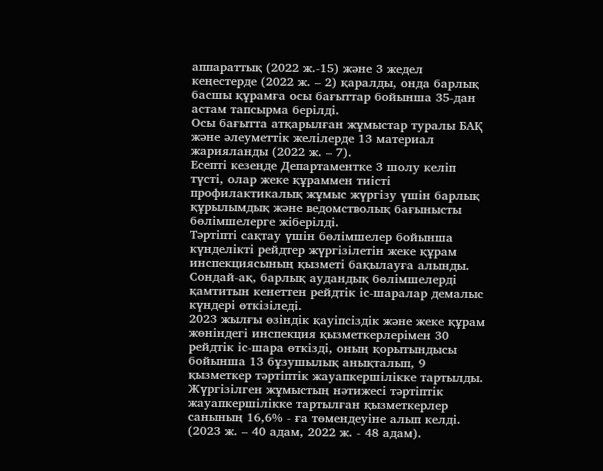аппараттық (2022 ж.-15) және 3 жедел кеңестерде (2022 ж. – 2) қаралды, онда барлық басшы құрамға осы бағыттар бойынша 35-дан астам тапсырма берілді.
Осы бағытта атқарылған жұмыстар туралы БАҚ және әлеуметтік желілерде 13 материал жарияланды (2022 ж. – 7).
Есепті кезеңде Департаментке 3 шолу келіп түсті, олар жеке құраммен тиісті профилактикалық жұмыс жүргізу үшін барлық құрылымдық және ведомстволық бағынысты бөлімшелерге жіберілді.
Тәртіпті сақтау үшін бөлімшелер бойынша күнделікті рейдтер жүргізілетін жеке құрам инспекциясының қызметі бақылауға алынды. Сондай-ақ, барлық аудандық бөлімшелерді қамтитын кенеттен рейдтік іс-шаралар демалыс күндері өткізіледі.
2023 жылғы өзіндік қауіпсіздік және жеке құрам жөніндегі инспекция қызметкерлерімен 30 рейдтік іс-шара өткізді, оның қорытындысы бойынша 13 бұзушылық анықталып, 9 қызметкер тәртіптік жауапкершілікке тартылды.
Жүргізілген жұмыстың нәтижесі тәртіптік жауапкершілікке тартылған қызметкерлер санының 16,6% - ға төмендеуіне алып келді. (2023 ж. – 40 адам, 2022 ж. - 48 адам).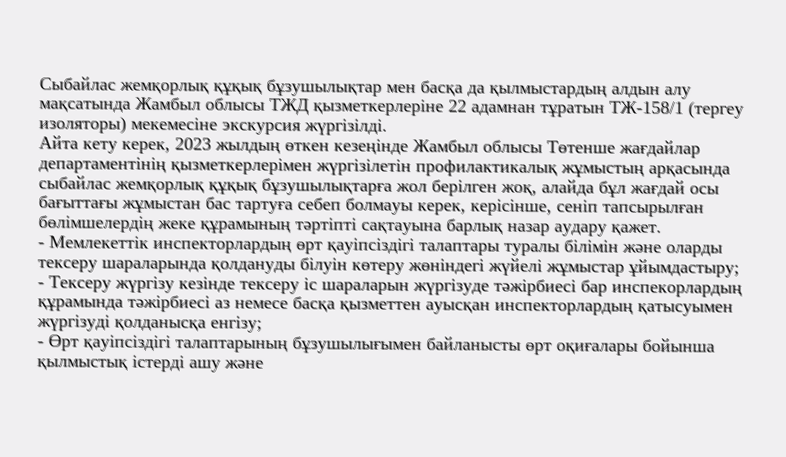Сыбайлас жемқорлық құқық бұзушылықтар мен басқа да қылмыстардың алдын алу мақсатында Жамбыл облысы ТЖД қызметкерлеріне 22 адамнан тұратын ТЖ-158/1 (тергеу изоляторы) мекемесіне экскурсия жүргізілді.
Айта кету керек, 2023 жылдың өткен кезеңінде Жамбыл облысы Төтенше жағдайлар департаментінің қызметкерлерімен жүргізілетін профилактикалық жұмыстың арқасында сыбайлас жемқорлық құқық бұзушылықтарға жол берілген жоқ, алайда бұл жағдай осы бағыттағы жұмыстан бас тартуға себеп болмауы керек, керісінше, сеніп тапсырылған бөлімшелердің жеке құрамының тәртіпті сақтауына барлық назар аудару қажет.
- Мемлекеттік инспекторлардың өрт қауіпсіздігі талаптары туралы білімін және оларды тексеру шараларында қолдануды білуін көтеру жөніндегі жүйелі жұмыстар ұйымдастыру;
- Тексеру жүргізу кезінде тексеру іс шараларын жүргізуде тәжірбиесі бар инспекорлардың құрамында тәжірбиесі аз немесе басқа қызметтен ауысқан инспекторлардың қатысуымен жүргізуді қолданысқа енгізу;
- Өрт қауіпсіздігі талаптарының бұзушылығымен байланысты өрт оқиғалары бойынша қылмыстық істерді ашу және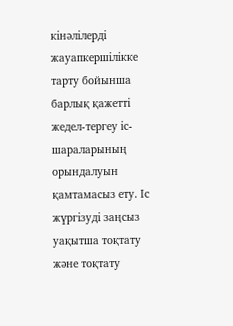кінәлілерді жауапкершілікке тарту бойынша барлық қажетті жедел-тергеу іс-шараларының орындалуын қамтамасыз ету. Іс жүргізуді заңсыз уақытша тоқтату және тоқтату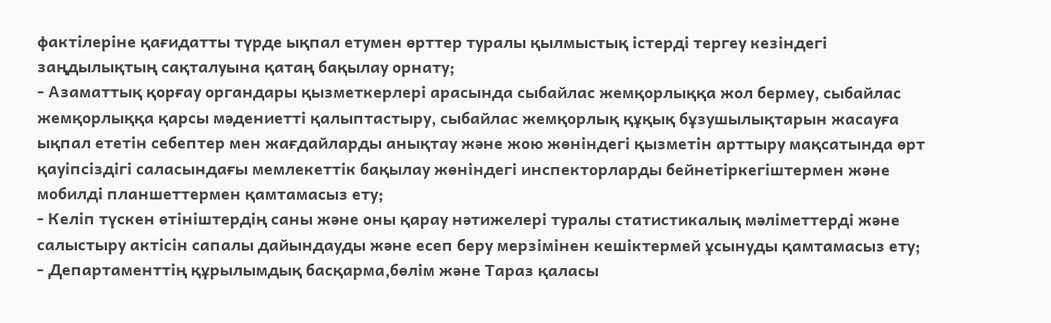фактілеріне қағидатты түрде ықпал етумен өрттер туралы қылмыстық істерді тергеу кезіндегі заңдылықтың сақталуына қатаң бақылау орнату;
- Азаматтық қорғау органдары қызметкерлері арасында сыбайлас жемқорлыққа жол бермеу, сыбайлас жемқорлыққа қарсы мәдениетті қалыптастыру, сыбайлас жемқорлық құқық бұзушылықтарын жасауға ықпал ететін себептер мен жағдайларды анықтау және жою жөніндегі қызметін арттыру мақсатында өрт қауіпсіздігі саласындағы мемлекеттік бақылау жөніндегі инспекторларды бейнетіркегіштермен және мобилді планшеттермен қамтамасыз ету;
- Келіп түскен өтініштердің саны және оны қарау нәтижелері туралы статистикалық мәліметтерді және салыстыру актісін сапалы дайындауды және есеп беру мерзімінен кешіктермей ұсынуды қамтамасыз ету;
- Департаменттің құрылымдық басқарма,бөлім және Тараз қаласы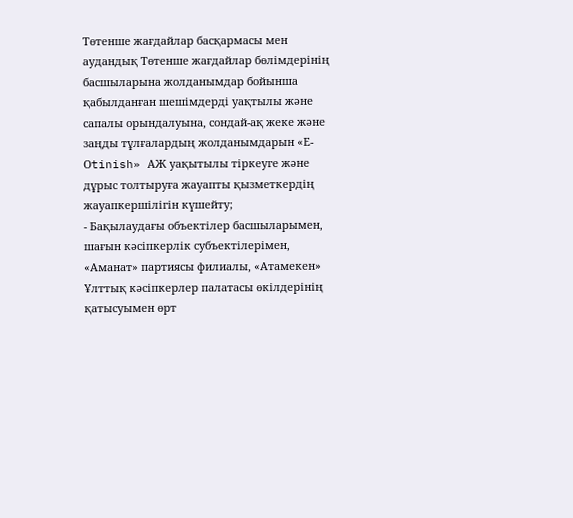Төтенше жағдайлар басқармасы мен аудандық Төтенше жағдайлар бөлімдерінің басшыларына жолданымдар бойынша қабылданған шешiмдердi уақтылы және сапалы орындалуына, сондай-ақ жеке және заңды тұлғалардың жолданымдарын «Е-Оtinish» АЖ уақытылы тіркеуге және дұрыс толтыруға жауапты қызметкердің жауапкершілігін күшейту;
- Бақылаудағы объектілер басшыларымен, шағын кәсіпкерлік субъектілерімен, «Аманат» партиясы филиалы, «Атамекен» Ұлттық кәсіпкерлер палатасы өкілдерінің қатысуымен өрт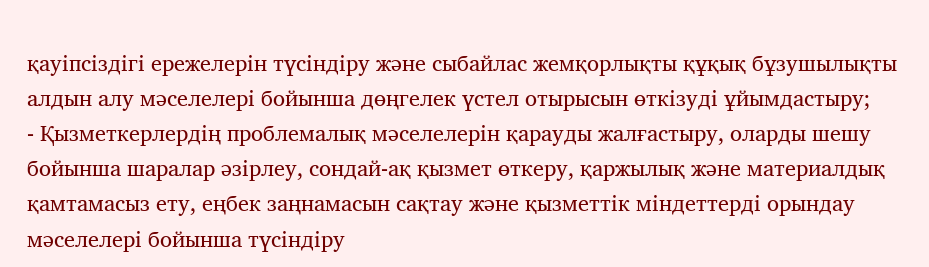қауіпсіздігі ережелерін түсіндіру және сыбайлас жемқорлықты құқық бұзушылықты алдын алу мәселелері бойынша дөңгелек үстел отырысын өткізуді ұйымдастыру;
- Қызметкерлердің проблемалық мәселелерін қарауды жалғастыру, оларды шешу бойынша шаралар әзірлеу, сондай-ақ қызмет өткеру, қаржылық және материалдық қамтамасыз ету, еңбек заңнамасын сақтау және қызметтік міндеттерді орындау мәселелері бойынша түсіндіру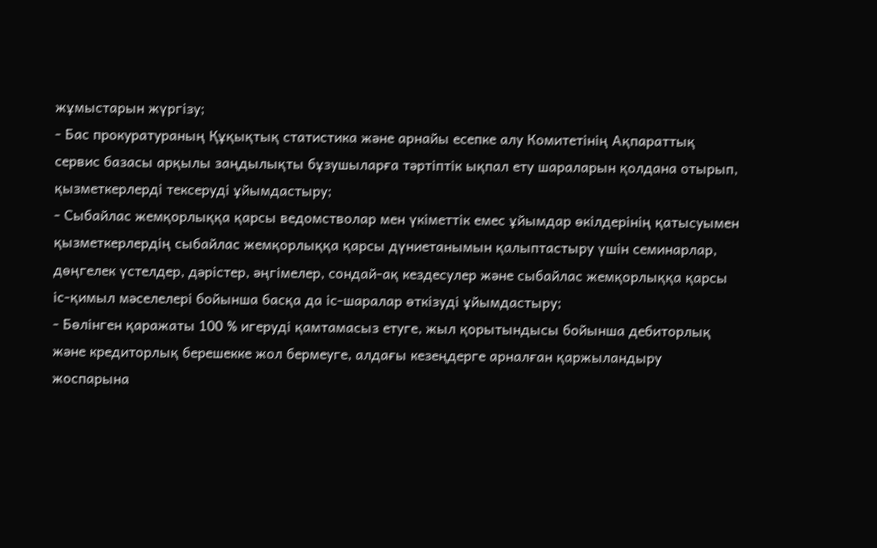жұмыстарын жүргізу;
- Бас прокуратураның Құқықтық статистика және арнайы есепке алу Комитетінің Ақпараттық сервис базасы арқылы заңдылықты бұзушыларға тәртіптік ықпал ету шараларын қолдана отырып, қызметкерлерді тексеруді ұйымдастыру;
- Сыбайлас жемқорлыққа қарсы ведомстволар мен үкіметтік емес ұйымдар өкілдерінің қатысуымен қызметкерлердің сыбайлас жемқорлыққа қарсы дүниетанымын қалыптастыру үшін семинарлар, дөңгелек үстелдер, дәрістер, әңгімелер, сондай-ақ кездесулер және сыбайлас жемқорлыққа қарсы іс-қимыл мәселелері бойынша басқа да іс-шаралар өткізуді ұйымдастыру;
- Бөлінген қаражаты 100 % игеруді қамтамасыз етуге, жыл қорытындысы бойынша дебиторлық және кредиторлық берешекке жол бермеуге, алдағы кезеңдерге арналған қаржыландыру жоспарына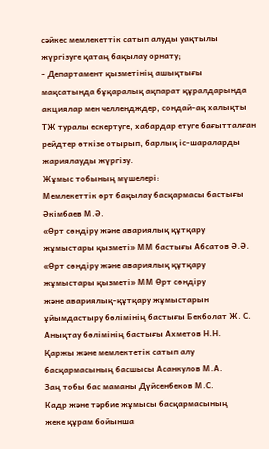сәйкес мемлекеттік сатып алуды уақтылы жүргізуге қатаң бақылау орнату;
- Департамент қызметінің ашықтығы мақсатында бұқаралық ақпарат құралдарында акциялар мен челлендждер, сондай-ақ халықты ТЖ туралы ескертуге, хабардар етуге бағытталған рейдтер өткізе отырып, барлық іс-шараларды жариялауды жүргізу.
Жұмыс тобының мүшелері:
Мемлекеттік өрт бақылау басқармасы бастығы Әкімбаев М.Ә.
«Өрт сөндіру және авариялық құтқару
жұмыстары қызметі» ММ бастығы Абсатов Ә.Ә.
«Өрт сөндіру және авариялық құтқару
жұмыстары қызметі» ММ Өрт сөндіру
және авариялық-құтқару жұмыстарын
ұйымдастыру бөлімінің бастығы Бекболат Ж. С.
Анықтау бөлімінің бастығы Ахметов Н.Н.
Қаржы және мемлектетік сатып алу
басқармасының басшысы Асанкулов М.А.
Заң тобы бас маманы Дүйсенбеков М.С.
Кадр және тәрбие жұмысы басқармасының
жеке құрам бойынша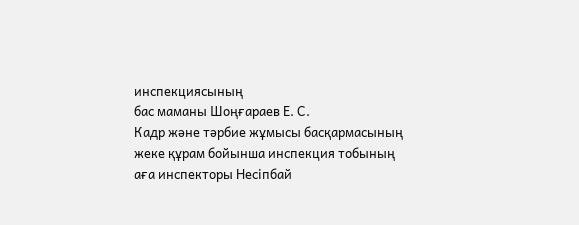инспекциясының
бас маманы Шоңғараев Е. С.
Кадр және тәрбие жұмысы басқармасының
жеке құрам бойынша инспекция тобының
аға инспекторы Несіпбай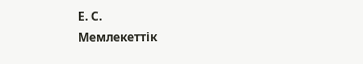Е. С.
Мемлекеттік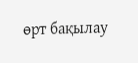өрт бақылау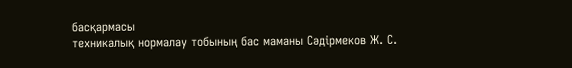басқармасы
техникалық нормалау тобының бас маманы Сәдірмеков Ж. С.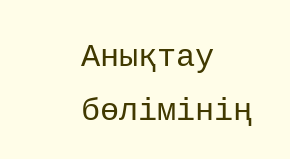Анықтау бөлімінің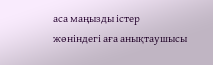аса маңызды істер
жөніндегі аға анықтаушысы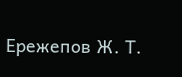Ережепов Ж. Т.